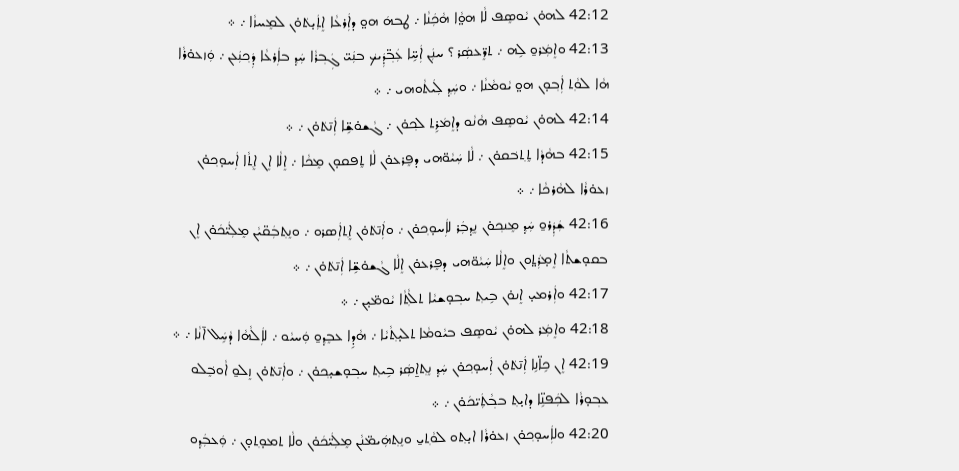42:12 ܠܗܘ̇ܢ ܝܵܘܣܸܦ ܠܵܐ ܗܘ̤ܵܐ ܗܵܟܲܢܵܐ ܇ ܛܒܗܿ ܗܘ̤ ܕܐܲܪܥܵܐ ܐܸܬܲܝ̣ܬ݁ܘ̇ܢ ܠܡܸܚܙܵܐ ܇ ܀
42:13 ܘܐܸܡܲܪܘ̱ ܠܹܗ ܇ ܬܪܸ̈ܥܣܲܪ ؟ ܚܢܲܢ ܐܲܚܹ̈ܐ ܥܲܒ݂̈ܕܲܝܟ݁ ܒܢܲܝ̈ ܓܲܒ݂ܪܵܐ ܚܲܕ݂ ܒܐܲܪܥܵܐ ܕܲܟ݂ܢܲܥܢ ܇ ܘܲܙܥܘ̇ܪܵܐ ܗܵܐ ܠܘܵܬ݂ ܐܲܒ݂ܘ̣ܢ ܗܘ̤ ܝܵܘܡܵܢܵܐ ܇ ܘܚܲܕ݂ ܠܲܝܬܵܘܗܝ ܇ ܀
42:14 ܠܗܘ̇ܢ ܝܵܘܣܸܦ ܗܵܢܵܘ ܕܐܸܡܿܪܹܬ݂ ܠܟ݂ܘ̇ܢ ܇ ܓܵܫܘ̇ܫܹ̈ܐ ܐܲܢ̄ܬ݁ܘ̇ܢ ܇ ܀
42:15 ܒܗܵܕܵܐ ܬܸܬ݂ܒ݁ܩܘ̇ܢ ܇ ܠܵܐ ܚܲܝܵܘ̈ܗܝ ܕܦܸܪܥܘ̇ܢ ܠܵܐ ܬܸܦܩܘ̣ܢ ܡܸܟܵܐ ܇ ܐܸܠܵܐ ܐܸܢ ܐܸܬ݂ܵܐ ܐܲܚܘ̣ܟ݂ܘ̇ܢ ܙܥܘ̇ܪܵܐ ܠܗܵܪܟܵܐ ܇ ܀
42:16 ܫܲܕܲܪܘ̱ ܚܲܕ݂ ܡܸܢܟ݂ܘ̇ܢ ܢܸܕ݂ܒܲܪ ܠܐܲܚܘ̣ܟ݂ܘ̇ܢ ܇ ܘܐܲܢ̄ܬ݁ܘ̇ܢ ܐܸܬ݂ܐܲܣܪܘ ܇ ܘܢܸܬ݂ܒܲܩ̈ܝܵܢ ܡܸܠܲܝ̈ܟܿܘ̇ܢ ܐܸܢ ܒܩܘ̣ܫܬܵܐ ܐܸܡ̣ܪܲܬ̤ܘܢ ܘܐܸܠܵܐ ܚܲܝܵܘ̈ܗܝ ܕܦܸܪܥܘ̇ܢ ܐܸܠܵܐ ܓܵܫܘ̇ܫܹ̈ܐ ܐܲܢ̄ܬ݁ܘ̇ܢ ܇ ܀
42:17 ܘܐܲܪܡܝ̣ ܐܸܢܘ̇ܢ ܒܹܝܬ݂ ܚܒ݂ܘ̣ܫܝܵܐ ܬܠܵܬ݂ܵܐ ܝܵܘܡ̈ܝ̣ܢ ܇ ܀
42:18 ܘܐܸܡܲܪ ܠܗܘ̇ܢ ܝܵܘܣܸܦ ܒܝܵܘܡܵܐ ܬܠܝ̣ܬ݂ܵܝܵܐ ܇ ܗܵܕܹܐ ܥܒܸܕ݂ܘ̱ ܘܲܚܝܵܘ ܇ ܠܐܲܠܵܗܵܐ ܕܵܚܹܿܠ ܐ̄ܢܵܐ ܇ ܀
42:19 ܐܸܢ ܟܹܐ̈ܢܹܐ ܐܲܢ̄ܬ݁ܘ̇ܢ ܐܲܚܘ̣ܟ݂ܘ̇ܢ ܚܲܕ݂ ܢܸܬ݂ܐ̱ܣܲܪ ܒܹܝܬ݂ ܚܒ݂ܘ̣ܫܝ̣ܟ݂ܘ̇ܢ ܇ ܘܐܲܢ̄ܬ݁ܘ̇ܢ ܙܸܠܘ̱ ܐܵܘܒܸ݁ܠܘ ܥܒ݂ܘ̣ܪܵܐ ܠܟܲܦܢܹ̈ܐ ܕܐܝ̣ܬ݂ ܒܒ݂ܵܬܲܝ̈ܟܿܘ̇ܢ ܇ ܀
42:20 ܘܠܐܲܚܘ̣ܟ݂ܘ̇ܢ ܙܥܘ̇ܪܵܐ ܐܝ̣ܬ݂ܘ ܠܘܵܬ݂ܝ̱ ܘܢܸܬ݂ܗܲܝܡ̈ܢܵܢ ܡܸܠܲܝ̈ܟܿܘ̇ܢ ܘܠܵܐ ܬܡܘ̣ܬ݂ܘ̣ܢ ܇ ܘܲܥܒܲܕ݂ܘ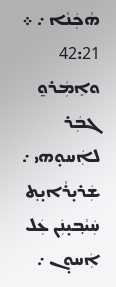ܗܵܟܲܢܵܐ ܇ ܀
42:21 ܘܐܸܡܲܪܘ̱ ܓܒܲܪ ܠܐܲܚܘ̣ܗܝ ܇ ܫܲܪܝ̣ܪܵܐܝ̣ܬ݂ ܚܲܝܵܒ݂ܝ̣ܢܲܢ ܥܲܠ ܐܲܚܘ̣ܢ ܇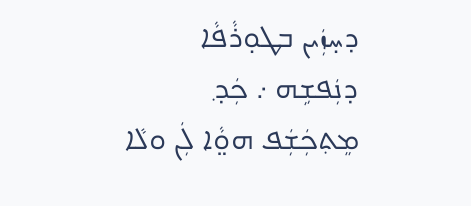ܕܚ̣ܙܲܝܢ ܒܛܘ̣ܪܵܦܵܐ ܕܢܲܦܫܹܗ ܇ ܟܲܕ݂ ܡܸܬ݂ܟܲܫܲܦ ܗܘ̤ܵܐ ܠܲܢ ܘܠܵܐ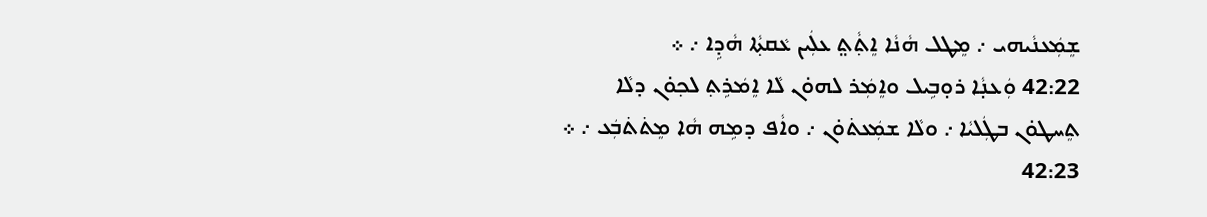ܫܸܡܲܥܢܵܝܗܝ ܇ ܡܸܛܠ ܗܵܢܵܐ ܐܸܬ݂ܵܬ̤ ܥܠܲܝܢ ܥܵܩܬ݂ܵܐ ܗܵܕܹܐ ܇ ܀
42:22 ܘܲܥܢ̣ܵܐ ܪܘ̣ܒܹܝܠ ܘܐܸܡܲܪ ܠܗܘ̇ܢ ܠܵܐ ܐܸܡܿܪܹܬ݂ ܠܟ݂ܘ̇ܢ ܕܠܵܐ ܬܸܚܛܘ̇ܢ ܒܛܲܠܝܵܐ ܇ ܘܠܵܐ ܫܡܲܥܬ݁ܘ̇ܢ ܇ ܘܐܵܦ ܕܡܹܗ ܗܵܐ ܡܸܬ݁ܬ݁ܒܲܥ ܇ ܀
42:23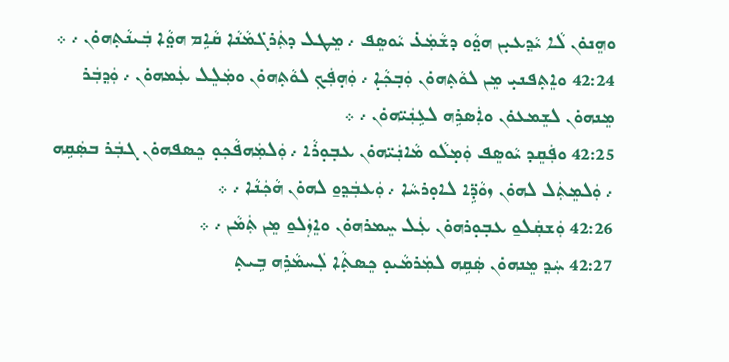ܘܗܸܢܘ̇ܢ ܠܵܐ ܝܵܕ݂ܥܝ̣ܢ ܗܘ̤ܵܘ ܕܫܵܡܲܥ̇ ܝܵܘܣܸܦ ܇ ܡܸܛܠ ܕܬܲܪܓ݁ܡܵܢܵܐ ܩܵܐܹܡ ܗܘ̤ܵܐ ܒܲܝܢܵܬ݂ܗܘ̇ܢ ܇ ܀
42:24 ܘܐܸܬ݂ܦܢܝ̣ ܡܸܢ ܠܘܵܬ݂ܗܘ̇ܢ ܘܲܒ݂ܟ݂ܵܐ̣ ܇ ܘܲܗ̣ܦܲܟ݂ ܠܘܵܬ݂ܗܘ̇ܢ ܘܡܲܠܸܠ ܥܲܡܗܘ̇ܢ ܇ ܘܲܕ݂ܒܲܪ ܡܸܢܗܘ̇ܢ ܠܫܸܡܥܘ̇ܢ ܘܐܲܣܪܹܗ ܠܥܹܢܲܝ̈ܗܘ̇ܢ ܇ ܀
42:25 ܘܦܲܩܸܕ ܝܵܘܣܸܦ ܘܲܡ̣ܠܵܘ ܡܵܐܢܲܝ̈ܗܘ̇ܢ ܥܒ݂ܘ̣ܪܵܐ ܇ ܘܲܠܡܲܗܦܵܟ݂ܘ̣ ܟܸܣܦܗܘ̇ܢ ܓܒܲܪ ܒܣܲܩܹܗ ܇ ܘܲܠܡܸܬܲܠ ܠܗܘ̇ܢ ܙܘܵܕܹ̈ܐ ܠܐܘ̣ܪܚܵܐ ܇ ܘܲܥܒܲܕ݂ܘ̱ ܠܗܘ̇ܢ ܗܵܟܲܢܵܐ ܇ ܀
42:26 ܘܲܫܩܲܠܘ̱ ܥܒ݂ܘ̣ܪܗܘ̇ܢ ܥܲܠ ܚܸܡܪܗܘ̇ܢ ܘܐܸܙܲܠܘ̱ ܡܸܢ ܬܲܡܵܢ ܇ ܀
42:27 ܚܲܕ݂ ܡܸܢܗܘ̇ܢ ܣܲܩܹܗ ܠܡܲܪܡܵܝܘ̣ ܟܸܣܬ݂ܵܐ ܠܲܚܡܵܪܹܗ ܒܹܝܬ݂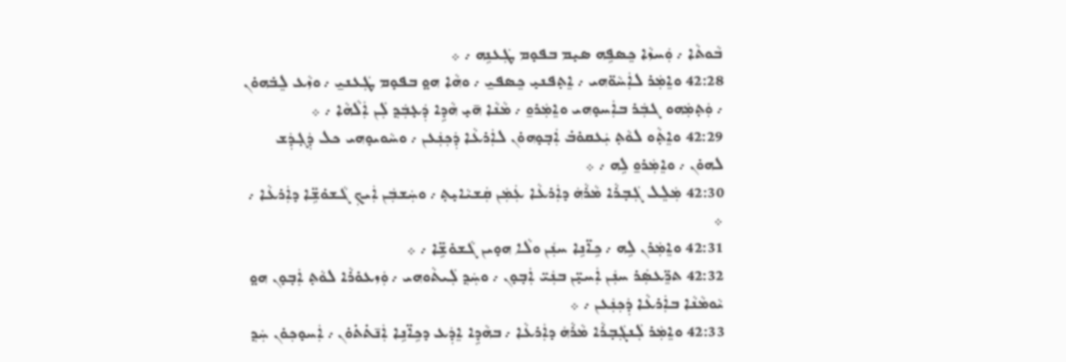ܒܵܘܬܵܐ ܇ ܘܲܚܙܵܐ ܟܸܣܦܹܗ ܣܝ̣ܡ ܒܦܘ̣ܡ ܛܲܥܢܹܗ ܇ ܀
42:28 ܘܐܸܡܲܪ ܠܐܲܚܵܘ̈ܗܝ ܇ ܐܸܬ݂ܦܢܝ̣ ܟܸܣܦܝ̱ ܇ ܘܗܵܐ ܗܘ̤ ܒܦܘ̣ܡ ܛܲܥܢܝ̱ ܇ ܘܙܵܥ ܠܸܒ݁ܗܘ̇ܢ ܇ ܘܲܬ݂ܡܲܗܘ ܓܒܲܪ ܒܐܲܚܘ̣ܗܝ ܘܐܸܡܲܪܘ̱ ܇ ܡܵܢܵܐ ܗ̄ܝ̣ ܗܵܕܹܐ ܕܲܥ̣ܒܲܕ݂ ܠܲܢ ܐܲܠܵܗܵܐ ܇ ܀
42:29 ܘܐܸܬ݂ܵܘ ܠܘܵܬ݂ ܝܲܥܩܘ̇ܒ݁ ܐܲܒ݂ܘ̣ܗܘ̇ܢ ܠܐܲܪܥܵܐ ܕܲܟ݂ܢܲܥܢ ܇ ܘܚܵܘܝܘ̣ܗܝ ܟܠ ܕܲܓ݂ܕܲܫ ܠܗܘ̇ܢ ܇ ܘܐܸܡܲܪܘ̱ ܠܹܗ ܇ ܀
42:30 ܡܲܠܸܠ ܓܲܒ݂ܪܵܐ ܡܵܪܵܗܿ ܕܐܲܪܥܵܐ ܥܲܡܲܢ ܩܲܫܝܵܐܝ̣ܬ݂ ܇ ܘܚܲܫܒܲܢ ܐܲܝܟ݂ ܓܵܫܘ̇ܫܹ̈ܐ ܕܐܲܪܥܵܐ ܇ ܀
42:31 ܘܐܸܡܲܪܢ ܠܹܗ ܇ ܟܹܐ̈ܢܹܐ ܚܢܲܢ ܘܠܵܐ ܗܘ̣ܝܢ ܓܵܫܘ̇ܫܹ̈ܐ ܇ ܀
42:32 ܬܪܸ̈ܥܣܲܪ ܚܢܲܢ ܐܲܚܝ̣̈ܢ ܒܢܲܝ̈ ܐܲܒ݂ܘ̣ܢ ܇ ܘܚܲܕ݂ ܠܲܝܬܵܘܗܝ ܇ ܘܲܙܥܘ̇ܪܵܐ ܠܘܵܬ݂ ܐܲܒ݂ܘ̣ܢ ܗܘ̤ ܝܵܘܡܵܢܵܐ ܒܐܲܪܥܵܐ ܕܲܟ݂ܢܲܥܢ ܇ ܀
42:33 ܘܐܸܡܲܪ ܠܲܢܓܲܒ݂ܪܵܐ ܡܵܪܵܗܿ ܕܐܲܪܥܵܐ ܇ ܒܗܵܕܹܐ ܐܸܕܲܥ ܕܟܹܐ̈ܢܹܐ ܐܲܢ̄ܬ݁ܬ݁ܘ̇ܢ ܇ ܐܲܚܘ̣ܟ݂ܘ̇ܢ ܚܲܕ݂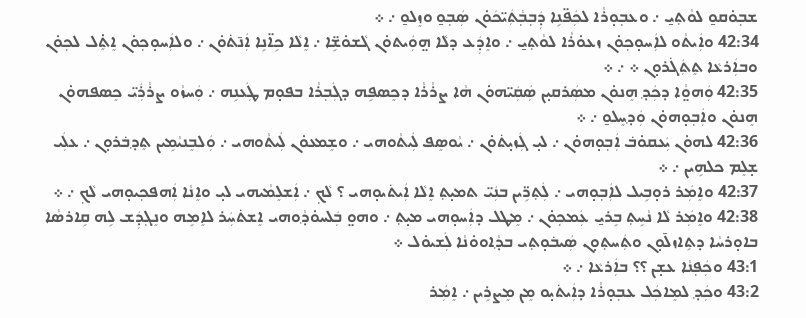ܫܒ݂ܘ̇ܩܘ̱ ܠܘܵܬ݂ܝ̱ ܇ ܘܥܒ݂ܘ̣ܪܵܐ ܠܟܲܦ̈ܢܹܐ ܕܲܒ݂ܒ݂ܵܬܲܝ̈ܟܿܘ̇ܢ ܣܲܒ݂ܘ̱ ܘܙܸܠܘ̱ ܇ ܀
42:34 ܘܐܲܝܬܵܘ ܠܐܲܚܘ̣ܟ݂ܘ̇ܢ ܙܥܘ̇ܪܵܐ ܠܘܵܬ݂ܝ̱ ܇ ܘܐܸܕܲܥ ܕܠܵܐ ܗ̤ܘܲܝܬܘ̇ܢ ܓܵܫܘ̇ܫܹ̈ܐ ܇ ܐܸܠܵܐ ܟܹܐ̈ܢܹܐ ܐܲܢ̄ܬ݁ܘ̇ܢ ܇ ܘܠܐܲܚܘ̣ܟ݂ܘ̇ܢ ܐܸܬܸ̇ܠ ܠܟ݂ܘ̇ܢ ܘܒܐܲܪܥܵܐ ܬܸܬܲܓ݁ܪܘ̣ܢ ܀ ܇ ܀
42:35 ܘܲܗܘ̤ܵܐ ܕܟܲܕ݂ ܗܸܢܘ̇ܢ ܡܣܲܪܩܝ̣ܢ ܣܲܩܲܝ̈ܗܘ̇ܢ ܗܵܐ ܨܪܵܪܵܐ ܕܟܸܣܦܹܗ ܕܓܲܒ݂ܪܵܐ ܒܦܘ̣ܡ ܛܲܥܢܹܗ ܇ ܘܲܚܙܵܘ ܨܪܵܪܲܝ̈ ܟܸܣܦܗܘ̇ܢ ܗܸܢܘ̇ܢ ܘܐܲܒ݂ܘ̣ܗܘ̇ܢ ܘܲܕ݂ܚܸܠܘ̱ ܇ ܀
42:36 ܠܗܘ̇ܢ ܝܲܥܩܘ̇ܒ݁ ܐܲܒ݂ܘ̣ܗܘ̇ܢ ܇ ܠܝ̣ ܓܲܙܝ̣ܬ݁ܘ̇ܢ ܇ ܝܵܘܣܸܦ ܠܲܝܬܵܘܗܝ ܇ ܘܫܸܡܥܘ̇ܢ ܠܲܝܬܵܘܗܝ ܇ ܘܲܠܒܸܢܝܵܡܹܝܢ ܬܸܕ݂ܒ݁ܪܘ̣ܢ ܇ ܥܠܲܝ ܫ̣ܠܸܡ ܟܠܗܹܝܢ ܇ ܀
42:37 ܘܐܸܡܲܪ ܪܘ̣ܒܹܝܠ ܠܐܲܒ݂ܘ̣ܗܝ ܇ ܠܲܬ݂ܪܹ̈ܝܢ ܒܢܲܝ̈ ܬܡܝ̣ܬ݂ ܐܸܠܵܐ ܐܲܝܬ݁ܝܘ̣ܗܝ ؟ ܠܵܟ݂ ܇ ܐܲܫܠܸܡܵܝܗܝ ܠܝ̣ ܘܐܸܢܵܐ ܐܲܗܦܟ݂ܝܘ̣ܗܝ ܠܵܟ݂ ܇ ܀
42:38 ܘܐܸܡܲܪ ܠܵܐ ܢܵܚܹܬ݂ ܒܹܪܝ̱ ܥܲܡܟ݂ܘ̇ܢ ܇ ܡܸܛܠ ܕܐܲܚܘ̣ܗܝ ܡܝ̣ܬ݂ ܇ ܘܗܘ̤ ܒܲܠܚܘ̇ܕ݂ܵܘܗܝ ܐܸܫܬ݁ܚܲܪ ܠܐܸܡܹܗ ܘܢܸܓ݂ܕܲܫ ܠܹܗ ܩܹܐܪܣܵܐ ܒܐܘ̣ܪܚܵܐ ܕܬܹܐܙܠ̄ܘ̣ܢ ܘܬܲܚܬ݂ܘ̣ܢ ܣܲܝܒ݁ܘ̣ܬ݂ܝ ܒܕ݂ܵܐܘܘ̇ܢܵܐ ܠܲܫܝܘ̇ܠ ܀
43:1 ܘܟܲܦ݂ܢܵܐ ܥܫ̣ܢ ؟؟ ܒܐܲܪܥܵܐ ܇ ܀
43:2 ܘܟܲܕ݂ ܠܡܸܐܟܲܠ ܥܒ݂ܘ̣ܪܵܐ ܕܐܲܝܬ݁ܝ̣ܘ ܡܸܢ ܡܸܨܪܹܝܢ ܇ ܐܸܡܲܪ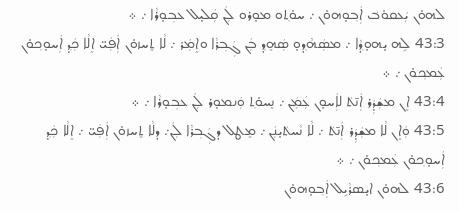ܠܗܘ̇ܢ ܝܲܥܩܘ̇ܒ݁ ܐܲܒ݂ܘ̣ܗܘ̇ܢ ܇ ܚܘ̇ܬ݂ܘ ܡܘ̣ܪܘ ܠܲܢ ܩܲܠܝ̣ܠ ܥܒ݂ܘ̣ܪܵܐ ܇ ܀
43:3 ܠܹܗ ܝ̣ܗܘ̣ܕ݂ܵܐ ܇ ܡܣܲܗܵܕ݂ܘ̣ ܣܲܗܸܕ݂ ܒܲܢ ܓܲܒ݂ܪܵܐ ܘܐܸܡܲܪ ܇ ܠܵܐ ܬܸܚܙܘ̇ܢ ܐܲܦܲܝ̈ ܐܸܠܵܐ ܟܲܕ݂ ܐܲܚܘ̣ܟ݂ܘ̇ܢ ܥܲܡܟ݂ܘ̇ܢ ܇ ܀
43:4 ܐܸܢ ܡܫܲܕܲܪ ܐܲܢ̄ܬ݁ ܠܐܲܚܘ̣ܢ ܥܲܡܲܢ ܇ ܢܸܚܘ̇ܬ݂ ܘܲܢܡܘ̣ܪ ܠܲܢ ܥܒ݂ܘ̣ܪܵܐ ܇ ܀
43:5 ܘܲܐܸܢ ܠܵܐ ܡܫܲܕܲܪ ܐܲܢ̄ܬ݁ ܇ ܠܵܐ ܢܵܚܬ݁ܝ̣ܢܲܢ ܇ ܡܸܛܠ ܕܓܲܒ݂ܪܵܐ ܠܲܢ܇ ܕܠܵܐ ܬܸܚܙܘ̇ܢ ܐܲܦܲܝ̈ ܇ ܐܸܠܵܐ ܟܲܕ݂ ܐܲܚܘ̣ܟ݂ܘ̇ܢ ܥܲܡܟ݂ܘ̇ܢ ܇ ܀
43:6 ܠܗܘ̇ܢ ܐܝ̣ܣܪܵܝܹܠ ܐܲܒ݂ܘ̣ܗܘ̇ܢ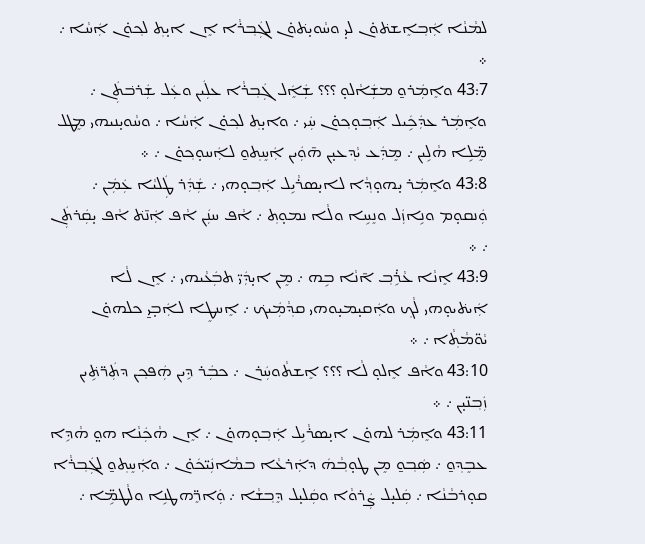ܠܡܵܢܵܐ ܐܲܒ݂ܐܸܫܬ݁ܘ̇ܢ ܠܝ̣ ܘܚܵܘܝ̣ܬ݁ܘ̇ܢ ܠܓܲܒ݂ܪܵܐ ܐܸܢ ܐܝ̣ܬ݂ ܠܟ݂ܘ̇ܢ ܐܲܚܵܐ ܇ ܀
43:7 ܘܐܸܡܲܪܘ̱ ܡܫܲܐܵܠܘ̣ ؟؟؟ ܫܲܐܸܿܠ ܓܲܒ݂ܪܵܐ ܥܠܲܝܢ ܘܥܲܠ ܫܲܪܒ݁ܬܲܢ ܇ ܘܐܸܡܲܪ ܥܕܲܟܹܿܝܠ ܐܲܒ݂ܘ̣ܟ݂ܘ̇ܢ ܚܲܝ ܇ ܘܐܝ̣ܬ݂ ܠܟ݂ܘ̇ܢ ܐܲܚܵܐ ܇ ܘܚܵܘܝ̣ܢܝܗܝ ܡܸܛܠ ܡܸ̈ܠܹܐ ܗܵܠܹܝܢ ܇ ܡܸܕܲܥ ܝܵܕ݂ܥܝ̣ܢ ܗ̄ܘܲܝܢ ܐܲܚܸܬ݂ܘ̱ ܠܐܲܚܘ̣ܟ݂ܘ̇ܢ ܇ ܀
43:8 ܘܐܸܡܲܪ ܝ̣ܗܘ̣ܕ݂ܵܐ ܠܐܝ̣ܣܪܵܝܹܠ ܐܲܒ݂ܘ̣ܗܝ ܇ ܫܲܕܲܪ ܛܲܠܝܵܐ ܥܲܡܲܢ ܇ ܘܲܢܩܘ̣ܡ ܘܢܹܐܙܲܠ ܘܢܸܚܹܐ ܘܠܵܐ ܢܡܘ̣ܬ݂ ܇ ܐܵܦ ܚܢܲܢ ܐܵܦ ܐܲܢ̄ܬ݁ ܐܵܦ ܝ̣ܩܲܪܬܲܢ ܇ ܀
43:9 ܐܸܢܵܐ ܥܵܪܹ̇ܒ݂ ܐ̄ܢܵܐ ܒܹܗ ܇ ܡܸܢ ܐܝ̣ܕܲܝ̈ ܬܒܲܥܵܝܗܝ ܇ ܐܸܢ ܠܵܐ ܐܲܝܬ݁ܝܘ̣ܗܝ ܠܵܟ݂ ܘܐܲܩܝ̣ܡܝ̣ܘܗܝ ܩܕ݂ܵܡܲܝܟ݁ ܇ ܐܸܚܛܸܐ ܠܐܲܒ̣ܝ̱ ܟܠܗܘ̇ܢ ܝܵܘ̈ܡܵܬ݂ܵܐ ܇ ܀
43:10 ܘܐܵܦ ܐܸܠܘ̣ ܠܵܐ ؟؟؟ ܐܸܫܬܵܘܚܲܪܢ ܇ ܟܒܲܪ ܕܹܝܢ ܗܲܦܟ݂ܢ ܕܬܲܪ̈ܬܹ݁ܝܢ ܙܲܒ݂ܢ̈ܝ̣ܢ ܇ ܀
43:11 ܘܐܸܡܲܪ ܠܗܘ̇ܢ ܐܝ̣ܣܪܵܝܹܠ ܐܲܒ݂ܘ̣ܗܘ̇ܢ ܇ ܐܸܢ ܗܵܟܲܢܵܐ ܗܘ̤ ܗܵܕܹܐ ܥܒܸܕ݂ܘ̱ ܇ ܣܲܒ݂ܘ̱ ܡܸܢ ܛܘ̣ܒ݂ܵܗܿ ܕܐܲܪܥܵܐ ܒܡܵܐܢܲܝ̈ܟܿܘ̇ܢ ܇ ܘܐܲܚܸܬ݂ܘ̱ ܠܓܲܒ݂ܪܵܐ ܩܘ̣ܪܒܵܢܵܐ ܇ ܩܲܠܝ̣ܠ ܨܲܪܘܵܐ ܘܩܲܠܝ̣ܠ ܕܸܒ݂ܫܵܐ ܇ ܘܲܐܪܸ̈ܗܛܢܹܐ ܘܠܵܛܡܹ̈ܐ ܇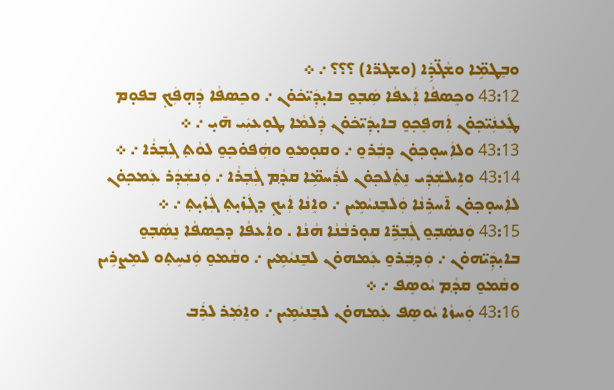ܘܒܸܛܡܹ̈ܐ ܘܫܵܓ̈ܕܹ݁ܐ (ܘܫܓܪ̈ܐ) ؟؟؟ ܇ ܀
43:12 ܘܟܸܣܦܵܐ ܐܲܥܦܵܐ ܣܲܒ݂ܘ̱ ܒܐܝ̣ܕܲܝ̈ܟ݁ܘ̇ܢ ܇ ܘܟܸܣܦܵܐ ܕܲܗ̣ܦܲܟ݂ ܒܦܘ̣ܡ ܛܲܥܢܲܝ̈ܟ݂ܘ̇ܢ ܐܲܗܦܸܟ݂ܘ̱ ܒܐܝ̣ܕܲܝ̈ܟ݁ܘ̇ܢ ܕܲܠܡܵܐ ܛܘ̣ܥܝܲܝ ܗ̄ܝ̣ ܇ ܀
43:13 ܘܠܐܲܚܘ̣ܟ݂ܘ̇ܢ ܕܒܲܪܘ̱ ܇ ܘܩܘ̣ܡܘ̱ ܘܗܲܦܘ̇ܟ݂ܘ̱ ܠܘܵܬ݂ ܓܲܒ݂ܪܵܐ ܇ ܀
43:14 ܘܐܹܝܠܫܲܕܲܝ ܢܸܬܸ݁ܠܟ݂ܘ̇ܢ ܠܪܲܚܡܹ̈ܐ ܩܕ݂ܵܡ ܓܲܒ݂ܪܵܐ ܇ ܘܲܢܫܲܕܲܪ ܥܲܡܟ݂ܘ̇ܢ ܠܐܲܚܘ̣ܟ݂ܘ̇ܢ ܐ̄ܚܪܹܢܵܐ ܘܲܠܒܸܢܝܵܡܹܝܢ ܇ ܘܐܸܢܵܐ ܐܲܝܟ݂ ܕܓܲܙ̇ܝ̣ܬ݂ ܓܲܙ̇ܝ̣ܬ݂ ܇ ܀
43:15 ܘܲܢܣܲܒ݂ܘ̱ ܓܲܒ݂ܪܹ̈ܐ ܩܘ̣ܪܒܵܢܵܐ ܗܵܢܵܐ . ܘܐܲܥܦܵܐ ܕܟܸܣܦܵܐ ܢܸܣܲܒ݂ܘ̱ ܒܐܝ̣ܕܲܝ̈ܗܘ̇ܢ ܇ ܘܲܕ݂ܒܲܪܘ̱ ܥܲܡܗܘ̇ܢ ܠܒܸܢܝܵܡܹܝܢ ܇ ܘܩܵܡܘ̱ ܘܲܢܚܸܬ݂ܘ ܠܡܸܨܪܹܝܢ ܘܩܵܡܘ̱ ܩܕ݂ܵܡ ܝܵܘܣܸܦ ܇ ܀
43:16 ܘܲܚܙܵܐ ܝܵܘܣܸܦ ܥܲܡܗܘ̇ܢ ܠܒܸܢܝܵܡܹܝܢ ܇ ܘܐܸܡܲܪ ܠܪܲܒ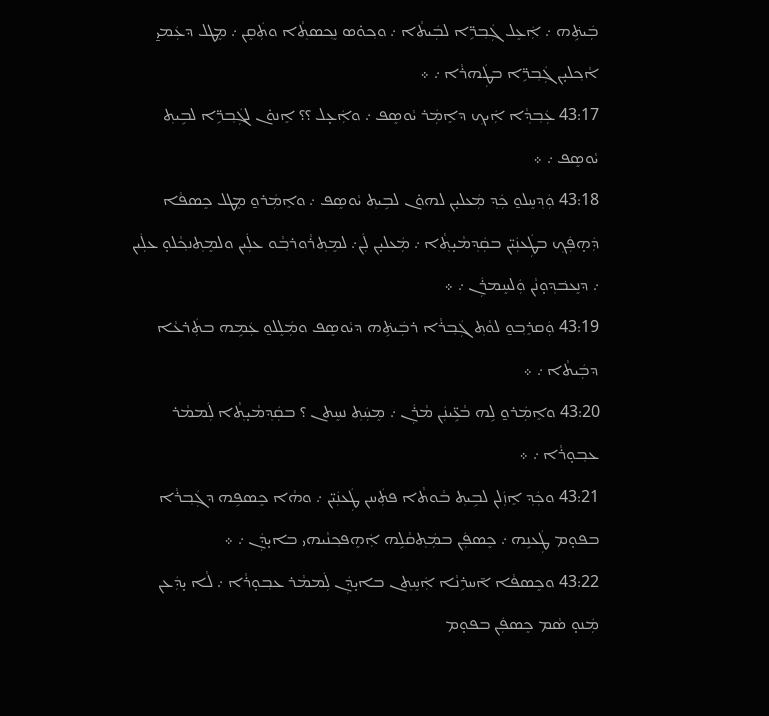ܒܲܝܬܹ݁ܗ ܇ ܐܲܥܸܠ ܓܲܒ݂ܪܹ̈ܐ ܠܒܲܝܬܵܐ ܇ ܘܟ݂ܘ̇ܣ ܢܸܟ݂ܣܬ݂ܵܐ ܘܬܲܩܸܢ ܇ ܡܸܛܠ ܕܥܲܡܝ̱ ܐܵܟ݂ܠܝ̣ܢ ܓܲܒ݂ܪܹ̈ܐ ܒܛܲܗܪܵܐ ܇ ܀
43:17 ܥܲܒ݂ܕ݂ܵܐ ܐܲܝܟ݂ ܕܐܸܡܲܪ ܝܵܘܣܸܦ ܇ ܘܐܲܥ̣ܠ ؟؟ ܐܸܢܘ̇ܢ ܠܓܲܒ݂ܪܹ̈ܐ ܠܒܹܝܬ݂ ܝܵܘܣܸܦ ܇ ܀
43:18 ܘܲܕ݂ܚܸܠܘ̱ ܟܲܕ݂ ܡܲܥܠܝ̣ܢ ܠܗܘ̇ܢ ܠܒܹܝܬ݂ ܝܵܘܣܸܦ ܇ ܘܐܸܡܲܪܘ̱ ܡܸܛܠ ܟܸܣܦܵܐ ܕܲܗ̣ܦܲܟ݂ ܒܛܲܥܢܲܝ̈ܢ ܒܩܲܕ݂ܡܵܝ̣ܬ݂ܵܐ ܇ ܡܲܥܠܝ̣ܢ ܠܲܢ܇ ܠܡܸܬ݂ܪܵܘܪܒ݂ܵܘ ܥܠܲܝܢ ܘܠܡܸܬ݂ܢܟ݂ܵܠܘ̣ ܥܠܲܝܢ ܇ ܕܢܸܥܒ݁ܕ݂ܘ̣ܢܵܢ ܘܲܠܚܸܡܪܲܢ ܇ ܀
43:19 ܘܲܩܪܸܒ݂ܘ̱ ܠܘܵܬ݂ ܓܲܒ݂ܪܵܐ ܪܒܲܝܬܹ݁ܗ ܕܝܵܘܣܸܦ ܘܡܲܠܸܠܘ̱ ܥܲܡܹܗ ܒܬܲܪܥܵܐ ܕܒܲܝܬܵܐ ܇ ܀
43:20 ܘܐܸܡܲܪܘ̱ ܠܹܗ ܒܵܥܹ̈ܝܢܲܢ ܡܵܪܲܢ ܇ ܡܸܚܲܬ݂ ܢܚܸܬܢ ؟ ܒܩܲܕ݂ܡܵܝ̣ܬ݂ܵܐ ܠܲܡܡܵܪ ܥܒ݂ܘ̣ܪܵܐ ܇ ܀
43:21 ܘܟܲܕ݂ ܐܸܙܲܠܢ ܠܒܹܝܬ݂ ܒܵܘܬܵܐ ܦܬܲܚܢ ܛܲܥܢܲܝ̈ܢ ܇ ܘܗܵܐ ܟܸܣܦܹܗ ܕܓܲܒ݂ܪܵܐ ܒܦܘ̣ܡ ܛܲܥܢܹܗ ܇ ܟܸܣܦܲܢ ܒܡܲܬ݂ܩܵܠܹܗ ܐܲܗܸܦܟ݂ܢܵܝܗܝ ܒܐܝ̣ܕܲܢ ܇ ܀
43:22 ܘܟܸܣܦܵܐ ܐ̄ܚܪܹܢܵܐ ܐܲܚܸܬ݂ܢ ܒܐܝ̣ܕܲܢ ܠܲܡܡܵܪ ܥܒ݂ܘ̣ܪܵܐ ܇ ܠܵܐ ܝ̣ܕܲܥܢ ܡܲܢܘ̣ ܣܵܡ ܟܸܣܦܲܢ ܒܦܘ̣ܡ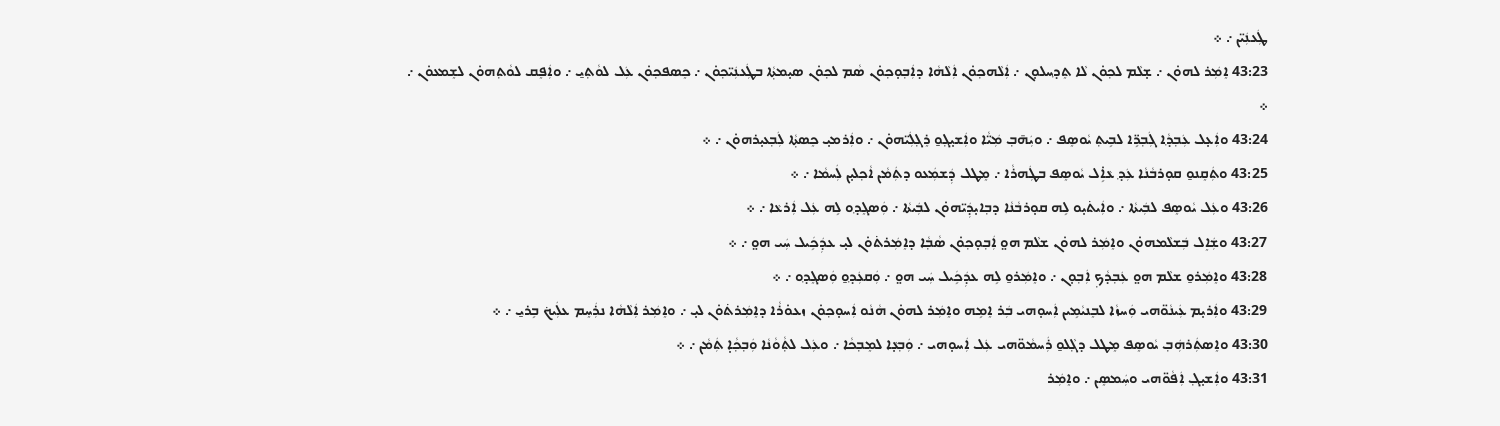ܛܲܥܢܲܝ̈ܢ ܇ ܀
43:23 ܐܸܡܲܪ ܠܗܘ̇ܢ ܇ ܫ̣ܠܵܡ ܠܟ݂ܘ̇ܢ ܠܵܐ ܬܸܕ݂ܚܠܘ̣ܢ ܇ ܐܲܠܵܗܟ݂ܘ̇ܢ ܐܲܠܵܗܵܐ ܕܐܲܒ݂ܘ̣ܟ݂ܘ̇ܢ ܣܵܡ ܠܟ݂ܘ̇ܢ ܣܝ̣ܡܬ݂ܵܐ ܒܛܲܥܢܲܝ̈ܟ݂ܘ̇ܢ ܇ ܟܸܣܦܟ݂ܘ̇ܢ ܥܲܠ ܠܘܵܬ݂ܝ̱ ܇ ܘܐܲܦܸܩ ܠܘܵܬ݂ܗܘ̇ܢ ܠܫܸܡܥܘ̇ܢ ܇ ܀
43:24 ܘܐܲܥ̣ܠ ܥܲܒ݂ܕ݂ܵܐ ܓܲܒ݂ܪܹ̈ܐ ܠܒܹܝܬ݂ ܝܵܘܣܸܦ ܇ ܘܝܲܗ̄ܒ݂ ܡܲܝ̈ܵܐ ܘܐܲܫܝ̣ܓ݂ܘ̱ ܪܸܓ݂ܠܲܝ̈ܗܘ̇ܢ ܇ ܘܐܲܪܡܝ̣ ܟܸܣܬ݂ܵܐ ܠܲܒ݂ܥܝ̣ܪܗܘ̇ܢ ܇ ܀
43:25 ܘܬܲܩܸܢܘ̱ ܩܘ̣ܪܒܵܢܵܐ ܥܲܕ݂ ܥܵܐܹ̇ܠ ܝܵܘܣܸܦ ܒܛܲܗܪܵܐ ܇ ܡܸܛܠ ܕܲܫܡܲܥܘ ܕܬܲܡܵܢ ܐܵܟ݂ܠܝ̣ܢ ܠܲܚܡܵܐ ܇ ܀
43:26 ܘܥܲܠ ܝܵܘܣܸܦ ܠܒܲܝܬܵܐ ܇ ܘܐܲܝܬ݁ܝ̣ܘ ܠܹܗ ܩܘ̣ܪܒܵܢܵܐ ܕܒ݂ܐܝ̣ܕܲܝ̈ܗܘ̇ܢ ܠܒܲܝܬܵܐ ܇ ܘܲܣܓܸܕ݂ܘ ܠܹܗ ܥܲܠ ܐܲܪܥܵܐ ܇ ܀
43:27 ܘܫܲܐܸܠ ܒܲܫܠܵܡܗܘ̇ܢ ܘܐܸܡܲܪ ܠܗܘ̇ܢ ܫܠܵܡ ܗܘ̤ ܐܲܒ݂ܘ̣ܟ݂ܘ̇ܢ ܣܵܒ݂ܵܐ ܕܐܸܡܲܪܬ݁ܘ̇ܢ ܠܝ̣ ܥܕܲܟܹܿܝܠ ܚܲܝ ܗܘ̤ ܇ ܀
43:28 ܘܐܸܡܲܪܘ̱ ܫܠܵܡ ܗܘ̤ ܥܲܒ݂ܕܵܟ݂ ܐܲܒ݂ܘ̣ܢ ܇ ܘܐܸܡܲܪܘ̱ ܠܹܗ ܥܕܲܟܹܿܝܠ ܚܲܝ ܗܘ̤ ܇ ܘܲܩܥܲܕ݂ܘ̱ ܘܲܣܓܸܕ݂ܘ ܇ ܀
43:29 ܘܐܲܪܝ̣ܡ ܥܲܝܢܵܘ̈ܗܝ ܘܲܚܙܵܐ ܠܒܸܢܝܵܡܹܝܢ ܐܲܚܘ̣ܗܝ ܒܲܪ ܐܸܡܹܗ ܘܐܸܡܲܪ ܠܗܘ̇ܢ ܗܵܢܵܘ ܐܲܚܘ̣ܟ݂ܘ̇ܢ ܙܥܘ̇ܪܵܐ ܕܐܸܡܲܪܬ݁ܘ̇ܢ ܠܝ̣ ܇ ܘܐܸܡܲܪ ܐܲܠܵܗܵܐ ܢܪܲܚܸܡ ܥܠܲܝܟ݁ ܒܹܪܝ̱ ܇ ܀
43:30 ܘܐܸܣܬܲܪܗܲܒ݂ ܝܵܘܣܸܦ ܡܸܛܠ ܕܓ݂ܵܠܘ̱ ܪܲܚܡܵܘ̈ܗܝ ܥܲܠ ܐܲܚܘ̣ܗܝ ܇ ܘܲܒ݂ܥ̣ܵܐ ܠܡܸܒ݂ܟܵܐ ܇ ܘܥܲܠ ܠܬ݂ܵܘܵܢܵܐ ܘܲܒ݂ܟ݂ܵܐ̣ ܬܲܡܵܢ ܇ ܀
43:31 ܘܐܲܫܝ̣ܓ݂ ܐܲܦܵܘ̈ܗܝ ܘܚܲܡܣܸܢ ܇ ܘܐܸܡܲܪ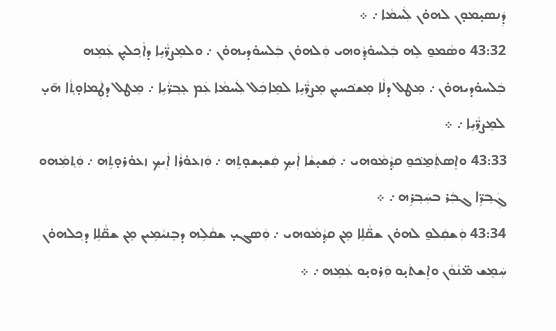ܕܲܢܣܝ̣ܡܘ̣ܢ ܠܗܘ̇ܢ ܠܲܚܡܵܐ ܇ ܀
43:32 ܘܣܵܡܘ̱ ܠܹܗ ܒܲܠܚܘ̇ܕ݂ܵܘܗܝ ܘܲܠܗܘ̇ܢ ܒܲܠܚܘ̇ܕܝܗܘ̇ܢ ܇ ܘܠܡܸܨܪ̈ܵܝܹܐ ܕܐܵܟ݂ܠܝ̣ܢ ܥܲܡܹܗ ܒܲܠܚܘ̇ܕܝܗܘ̇ܢ ܇ ܡܸܛܠ ܕܠܵܐ ܡܸܫܟ݁ܚܝ̣ܢ ܡܸܨܪ̈ܵܝܹܐ ܠܡܸܐܟܲܠ ܠܲܚܡܵܐ ܥܲܡ ܥܸܒ݂ܪ̈ܵܝܹܐ ܇ ܡܸܛܠ ܕܛܲܡܐܘ̣ܬ݂ܵܐ ܗ̄ܝ̣ ܠܡܸܨܪ̈ܵܝܹܐ ܇ ܀
43:33 ܘܐܸܣܬܲܡ̱ܟ݁ܘ̱ ܩܕ݂ܵܡܵܘܗܝ ܇ ܩܲܫܝ̣ܫܵܐ ܐܲܝܟ݂ ܩܲܫܝ̣ܫܘ̣ܬܹܗ ܇ ܘܲܙܥܘ̇ܪܵܐ ܐܲܝܟ݂ ܙܥܘ̇ܪܘ̣ܬܹܗ ܇ ܘܲܬ݂ܡܲܗܘ ܓܲܒ݂ܪܹ̈ܐ ܓܒܲܪ ܒܚܲܒ݂ܪܹܗ ܇ ܀
43:34 ܘܲܫܩܲܠܘ̱ ܠܗܘ̇ܢ ܫܩ̈ܵܠܹܐ ܡܸܢ ܩܕ݂ܵܡܵܘܗܝ ܇ ܘܲܣܓܝ̣ ܫܩܵܠܹܗ ܕܒܸܢܝܵܡܹܝܢ ܡܸܢ ܫܩ̈ܵܠܹܐ ܕܟ݂ܠܗܘ̇ܢ ܚܲܡܸܫ ܡ̈ܢܵܘܵܢ ܘܐܸܫܬܿܝ̣ܘ ܘܲܪܘܝ̣ܘ ܥܲܡܹܗ ܇ ܀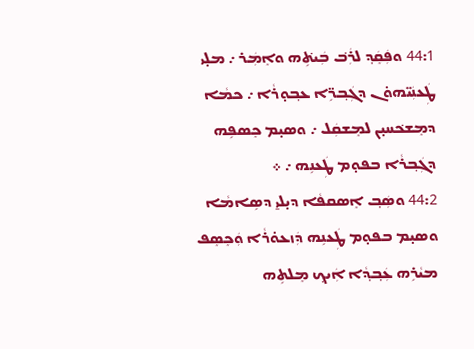44:1 ܘܦܲܩܸܿܕ݂ ܠܪܲܒ݁ ܒܲܝܬܹ݁ܗ ܘܐܸܡܲܪ ܇ ܡܠ̣ܝ ܛܲܥܢܲܝ̈ܗܘ̇ܢ ܕܓܲܒ݂ܪܹ̈ܐ ܥܒ݂ܘ̣ܪܵܐ ܇ ܟܡܵܐ ܕܡܸܫܟ݁ܚܝ̣ܢ ܠܡܸܫܩܲܠ ܇ ܘܣܝ̣ܡ ܟܸܣܦܹܗ ܕܓܲܒ݂ܪܵܐ ܒܦܘ̣ܡ ܛܲܥܢܹܗ ܇ ܀
44:2 ܘܣܲܒ݂ ܐܸܣܩܦܵܐ ܕܝ̣ܠܝ̱ ܕܣܹܐܡܵܐ ܘܣܝ̣ܡ ܒܦܘ̣ܡ ܛܲܥܢܹܗ ܕܲܙܥܘ̇ܪܵܐ ܘܲܟܸܣܸܦ ܡܝܵܪܹܗ ܥܲܒ݂ܕ݂ܵܐ ܐܲܝܟ݂ ܡܸܠܬܹܗ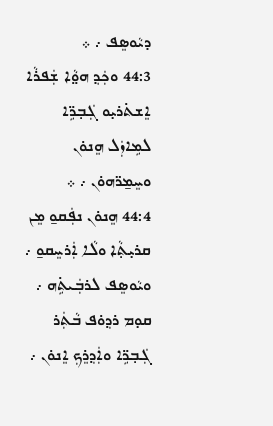ܕܝܵܘܣܸܦ ܇ ܀
44:3 ܘܟܲܕ݂ ܗܘ̤ܵܐ ܫܲܦܪܵܐ ܐܸܫܬ݁ܪܝ̣ܘ ܓܲܒ݂ܪܹ̈ܐ ܠܡܹܐܙܲܠ ܗܸܢܘ̇ܢ ܘܚܸܡ̱ܪ̈ܗܘ̇ܢ ܇ ܀
44:4 ܗܸܢܘ̇ܢ ܢܦܲܩܘ̱ ܡܸܢ ܩܪܝ̣ܬ݂ܵܐ ܘܠܵܐ ܐܲܪܚܸܩܘ̱ ܇ ܘܝܵܘܣܸܦ ܠܪܒܲܝܬܹ݁ܗ ܇ ܩܘ̣ܡ ܪܕ݂ܘ̇ܦ ܒܵܬܲܪ ܓܲܒ݂ܪܹ̈ܐ ܘܐܲܕ݂ܪܸܟ݂ ܐܸܢܘ̇ܢ ܇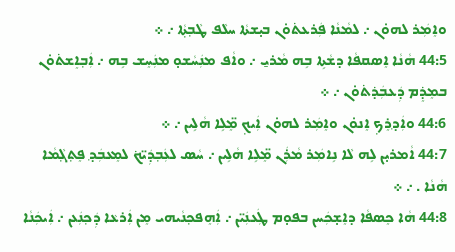ܘܐܸܡܲܪ ܠܗܘ̇ܢ ܇ ܠܡܵܢܵܐ ܦܲܪܥܬ݁ܘ̇ܢ ܒܝ̣ܫܬܵܐ ܚܠܵܦ ܛܵܒ݂ܬ݂ܵܐ ܇ ܀
44:5 ܗܵܢܵܐ ܐܸܣܩܦܵܐ ܕܫܵܬܹܐ ܒܹܗ ܡܵܪܝ̱ ܇ ܘܐܵܦ ܡܢܲܚܵܫܘ̣ ܡܢܲܚܸܫ ܒܹܗ ܇ ܐܲܒ݂ܐܸܫܬ݁ܘ̇ܢ ܒܡܸܕܸ݁ܡ ܕܲܥܒܲܕ݁ܬ݁ܘ̇ܢ ܇ ܀
44:6 ܘܐܲܕ݂ܪܸܟ݂ ܐܸܢܘ̇ܢ ܘܐܸܡܲܪ ܠܗܘ̇ܢ ܐܲܝܟ݂ ܡܸ̈ܠܹܐ ܗܵܠܹܝܢ ܇ ܀
44:7 ܐܵܡܪܝ̣ܢ ܠܹܗ ܠܵܐ ܢܹܐܡܲܪ ܡܵܪܲܢ ܡܸ̈ܠܹܐ ܗܵܠܹܝܢ ܇ ܚܵܣ ܠܥܲܒ݂ܕܲܝ̈ܟ݁ ܠܡܸܥܒܲܕ݂ ܦܸܬ݂ܓ݂ܵܡܵܐ ܗܵܢܵܐ . ܇ ܀
44:8 ܗܵܐ ܟܸܣܦܵܐ ܕܐܸܫ̣ܟܲܚܢ ܒܦܘ̣ܡ ܛܲܥܢܲܝ̈ܢ ܇ ܐܲܗܸܦܟ݂ܢܵܝܗܝ ܡܸܢ ܐܲܪܥܵܐ ܕܲܟ݂ܢܲܥܢ ܇ ܐܲܝܟܲܢܵܐ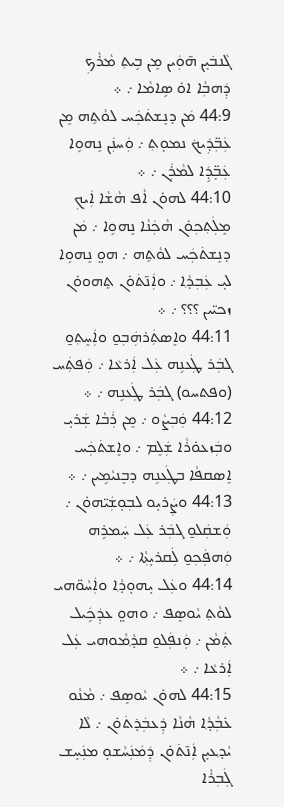ܓܵܢܒ݁ܝ̣ܢ ܗ̄ܘܲܝܢ ܡܸܢ ܒܹܝܬ݂ ܡܵܪܵܟ݂ ܕܲܗܒ݂ܵܐ ܐܘ̇ ܣܹܐܡܵܐ ܇ ܀
44:9 ܡܿܢ ܕܢܸܫܬ݁ܟܲܚ ܠܘܵܬܹܗ ܡܸܢ ܥܲܒ݂̈ܕܲܝܟ݁ ܢܡܘ̣ܬ݂ ܇ ܘܲܚܢܲܢ ܢܸܗܘܹܐ ܥܲܒ̣̈ܕܹܿܐ ܠܡܵܪܲܢ ܇ ܀
44:10 ܠܗܘ̇ܢ ܐܵܦ ܗܵܫܵܐ ܐܲܝܟ݂ ܡܸܠܲܬ݂ܟ݂ܘ̇ܢ ܗܵܟܲܢܵܐ ܢܸܗܘܹܐ ܇ ܡܿܢ ܕܢܸܫܬ݁ܟܲܚ ܠܘܵܬܹܗ ܇ ܗܘ̤ ܢܸܗܘܹܐ ܠܝ̣ ܥܲܒ݂ܕ݂ܵܐ ܇ ܘܐܲܢ̄ܬ݁ܘ̇ܢ ܬܸܗܘܘ̇ܢ ܙܟܝ̈ܝܢ ؟؟؟ ܇ ܀
44:11 ܘܐܸܣܬܲܪܗܲܒ݂ܘ̱ ܘܐܲܚܸܬ݂ܘ̱ ܓܒܲܪ ܛܲܥܢܹܗ ܥܲܠ ܐܲܪܥܵܐ ܇ ܘܲܦܬܲܚ (ܘܦܬܚܘ) ܓܒܲܪ ܛܲܥܢܹܗ ܇ ܀
44:12 ܘܲܒ݂ܨܵܘ ܇ ܡܸܢ ܪܲܒܵܐ ܫܲܪܝ̣ ܘܒܲܙܥܘ̇ܪܵܐ ܫܲܠܸܡ ܇ ܘܐܸܫܬ݁ܟܲܚ ܐܸܣܩܦܵܐ ܒܛܲܥܢܹܗ ܕܒܸܢܝܵܡܹܝܢ ܇ ܀
44:13 ܘܨܲܪܝ̣ܘ ܠܒ݂ܘ̣ܫܲܝ̈ܗܘ̇ܢ ܇ ܘܲܫܩܲܠܘ̱ ܓܒܲܪ ܥܲܠ ܚܲܡܪܹܗ ܘܲܗܦܲܟ݂ܘ̱ ܠܲܩܪܝ̣ܬ݂ܵܐ ܇ ܀
44:14 ܘܥܲܠ ܝ̣ܗܘ̣ܕ݂ܵܐ ܘܐܲܚܵܘ̈ܗܝ ܠܘܵܬ݂ ܝܵܘܣܸܦ ܇ ܘܗܘ̤ ܥܕܲܟܹܿܝܠ ܬܲܡܵܢ ܇ ܘܲܢܦܲܠܘ̱ ܩܕ݂ܵܡܵܘܗܝ ܥܲܠ ܐܲܪܥܵܐ ܇ ܀
44:15 ܠܗܘ̇ܢ ܝܵܘܣܸܦ ܇ ܡܵܢܵܘ ܥ̇ܒ݂ܵܕ݂ܵܐ ܗܵܢܵܐ ܕܲܥܒܲܕ݁ܬ݁ܘ̇ܢ ܇ ܠܵܐ ܝܵܕ݂ܥܝ̣ܢ ܐܲܢ̄ܬ݁ܘ̇ܢ ܕܲܡܿܢܲܚܵܫܘ̣ ܡܢܲܚܸܫ ܓܲܒ݂ܪܵܐ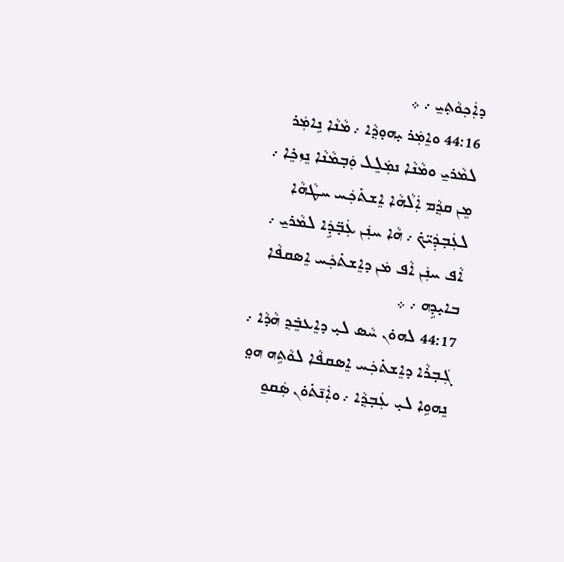ܕܐܲܟ݂ܘܵܬ݂ܝ̱ ܇ ܀
44:16 ܘܐܸܡܲܪ ܝ̣ܗܘ̣ܕ݂ܵܐ ܇ ܡܵܢܵܐ ܢܹܐܡܲܪ ܠܡܵܪܝ̱ ܘܡܵܢܵܐ ܢܡܲܠܸܠ ܘܲܒ݂ܡܵܢܵܐ ܢܸܙܟܸ݁ܐ ܇ ܡܸܢ ܩܕ݂ܵܡ ܐܲܠܵܗܵܐ ܐܸܫܬ݁ܟܲܚ ܚܛܵܗܵܐ ܠܥܲܒ݂ܕܲܝ̈ܟ݁ ܇ ܗܵܐ ܚܢܲܢ ܥܲܒ̣̈ܕܹܿܐ ܠܡܵܪܝ̱ ܇ ܐܵܦ ܚܢܲܢ ܐܵܦ ܡܿܢ ܕܐܸܫܬ݁ܟܲܚ ܐܸܣܩܦܵܐ ܒܐܝ̣ܕܹܗ ܇ ܀
44:17 ܠܗܘ̇ܢ ܚܵܣ ܠܝ̣ ܕܐܸܥܒܸ݁ܕ݂ ܗܵܕܵܐ ܇ ܓܲܒ݂ܪܵܐ ܕܐܸܫܬ݁ܟܲܚ ܐܸܣܩܦܵܐ ܠܘܵܬܹܗ ܗܘ̤ ܢܸܗܘܹܐ ܠܝ̣ ܥܲܒ݂ܕ݂ܵܐ ܇ ܘܐܲܢ̄ܬ݁ܘ̇ܢ ܣܲܩܘ̱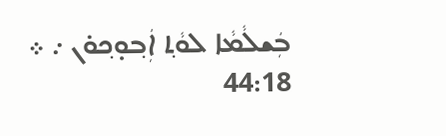ܒܲܫܠܵܡܵܐ ܠܘܵܬ݂ ܐܲܒ݂ܘ̣ܟ݂ܘ̇ܢ ܇ ܀
44:18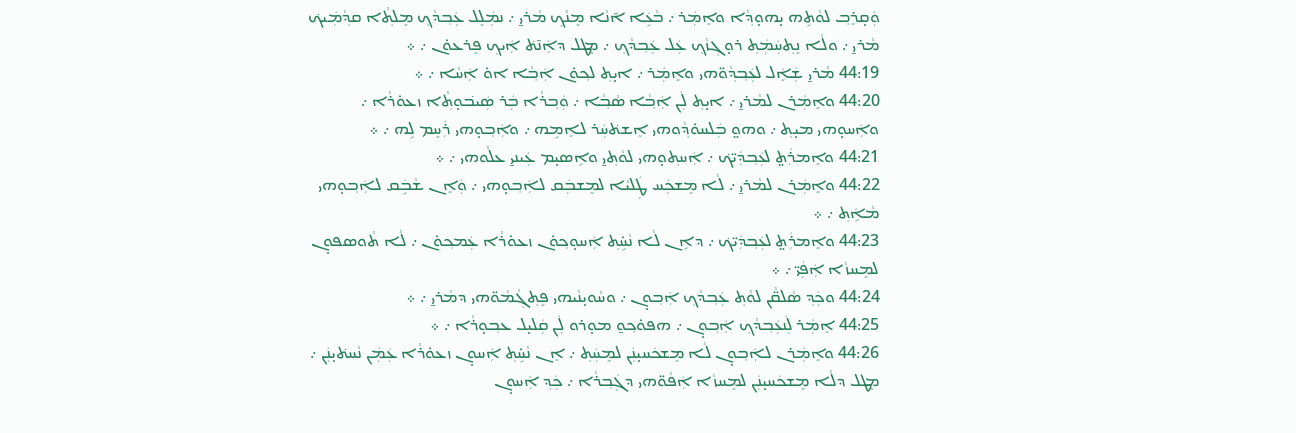ܘܲܩ̣ܪܸܒ݂ ܠܘܵܬܹܗ ܝ̣ܗܘ̣ܕ݂ܵܐ ܘܐܸܡܲܪ ܇ ܒܵܥܹܿܐ ܐ̄ܢܵܐ ܡܸܢܵܟ݂ ܡܵܪܝ̱ ܇ ܢܡܲܠܸܠ ܥܲܒ݂ܕܵܟ݂ ܡܸܠܬ݂ܵܐ ܩܕ݂ܵܡܲܝܟ݁ ܡܵܪܝ̱ ܇ ܘܠܵܐ ܢܸܬ݂ܚܲܡܲܬ݂ ܪܘ̣ܓ݂ܙܵܟ݂ ܥܲܠ ܥܲܒ݂ܕܵܟ݂ ܇ ܡܸܛܠ ܕܐܲܢ̄ܬ݁ ܐܲܝܟ݂ ܦܸܪܥܘ̇ܢ ܇ ܀
44:19 ܡܵܪܝ̱ ܫܲܐܸܿܠ ܠܥܲܒ݂ܕ݂ܵܘ̈ܗܝ ܘܐܸܡܲܪ ܇ ܐܝ̣ܬ݂ ܠܟ݂ܘ̇ܢ ܐܲܒ݂ܵܐ ܐܘ̇ ܐܲܚܵܐ ܇ ܀
44:20 ܘܐܸܡܲܪܢ ܠܡܵܪܝ̱ ܇ ܐܝ̣ܬ݂ ܠܲܢ ܐܲܒ݂ܵܐ ܣܵܒ݂ܵܐ ܇ ܘܲܒ݂ܪܵܐ ܒܲܪ ܣܲܝܒ݁ܘ̣ܬ݂ܵܐ ܙܥܘ̇ܪܵܐ ܇ ܘܐܲܚܘ̣ܗܝ ܡܝ̣ܬ݂ ܇ ܘܗܘ̤ ܒܲܠܚܘ̇ܕ݂ܵܘܗܝ ܐܸܫܬ݁ܚܲܪ ܠܐܸܡܹܗ ܇ ܘܐܲܒ݂ܘ̣ܗܝ ܪܲܚܸܡ ܠܹܗ ܇ ܀
44:21 ܘܐܸܡܪܲܬ̤ ܠܥܲܒ݂ܕܲܝ̈ܟ݁ ܇ ܐܲܚܬ݂ܘ̣ܗܝ ܠܘܵܬ݂ܝ̱ ܘܐܹܣܝ̣ܡ ܥܲܝܢܝ̱ ܥܠܵܘܗܝ ܇ ܀
44:22 ܘܐܸܡܲܪܢ ܠܡܵܪܝ̱ ܇ ܠܵܐ ܡܸܫܟܲܚ ܛܲܠܝܵܐ ܠܡܸܫܒܲܩ ܠܐܲܒ݂ܘ̣ܗܝ ܇ ܘܲܐܸܢ ܫܵܒܹܿܩ ܠܐܲܒ݂ܘ̣ܗܝ ܡܵܐܹܿܬ݂ ܇ ܀
44:23 ܘܐܸܡܪܲܬ̤ ܠܥܲܒ݂ܕܲܝ̈ܟ݁ ܇ ܕܐܹܢ ܠܵܐ ܢܵܚܹ̇ܬ݂ ܐܲܚܘ̣ܟ݂ܘ̇ܢ ܙܥܘ̇ܪܵܐ ܥܲܡܟ݂ܘ̇ܢ ܇ ܠܵܐ ܬܵܘܣܦܘ̣ܢ ܠܡܸܚܙܵܐ ܐܲܦܲܝ̈ ܇ ܀
44:24 ܘܟܲܕ݂ ܣܵܠܩ̈ܵܢ ܠܘܵܬ݂ ܥܲܒ݂ܕܵܟ݂ ܐܲܒ݂ܘ̣ܢ ܇ ܘܚܵܘܝ̣ܢܵܝܗܝ ܦܸܬ݂ܓ݂ܵܡܵܘ̈ܗܝ ܕܡܵܪܝ̱ ܇ ܀
44:25 ܐܸܡܲܪ ܠܲܢܥܲܒ݂ܕܵܟ݂ ܐܲܒ݂ܘ̣ܢ ܇ ܗܦܘ̇ܟ݂ܘ̱ ܡܘ̣ܪܘ ܠܲܢ ܩܲܠܝ̣ܠ ܥܒ݂ܘ̣ܪܵܐ ܇ ܀
44:26 ܘܐܸܡܲܪܢ ܠܐܲܒ݂ܘ̣ܢ ܠܵܐ ܡܸܫܟܿܚܝ̣ܢܲܢ ܠܡܸܚܲܬ݂ ܇ ܐܸܢ ܢܵܚܹ̇ܬ݂ ܐܲܚܘ̣ܢ ܙܥܘ̇ܪܵܐ ܥܲܡܲܢ ܢܵܚܬ݁ܝ̣ܢܲܢ ܇ ܡܸܛܠ ܕܠܵܐ ܡܸܫܟܿܚܝ̣ܢܲܢ ܠܡܸܚܙܵܐ ܐܲܦܵܘ̈ܗܝ ܕܓܲܒ݂ܪܵܐ ܇ ܟܲܕ݂ ܐܲܚܘ̣ܢ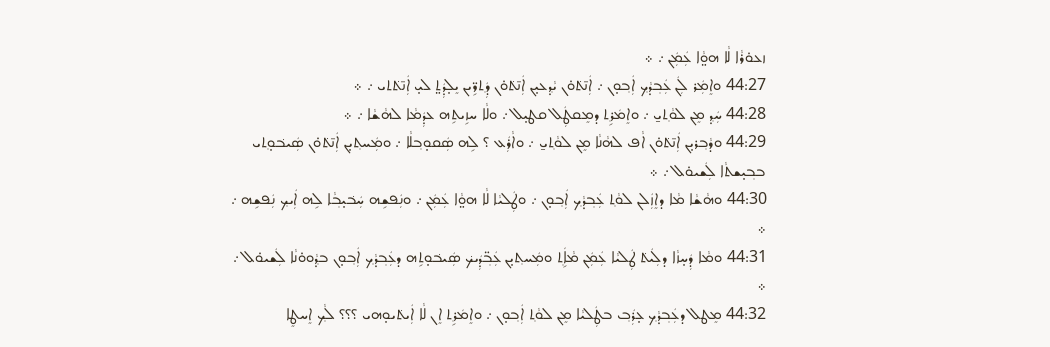ܙܥܘ̇ܪܵܐ ܠܵܐ ܗܘ̤ܵܐ ܥܲܡܲܢ ܇ ܀
44:27 ܘܐܸܡܲܪ ܠܲܢ ܥܲܒ݂ܕܵܟ݂ ܐܲܒ݂ܘ̣ܢ ܇ ܐܲܢ̄ܬ݁ܘ̇ܢ ܝܵܕ݂ܥܝ̣ܢ ܐܲܢ̄ܬ݁ܘ̇ܢ ܕܲܬ݂ܪܹ̈ܝܢ ܝܸܠ̣ܕܲܬ̤ ܠܝ̣ ܐܲܢ̄ܬ݁ܬܝ ܇ ܀
44:28 ܚܲܕ݂ ܡܸܢ ܠܘܵܬ݂ܝ̱ ܇ ܘܐܸܡܿܪܹܬ݂ ܕܡܸܩܛܲܠ ܩܛܝ̣ܠ ܇ ܘܠܵܐ ܚܙܹܝܬܹܗ ܥܕܲܡܵܐ ܠܗܵܫܵܐ ܇ ܀
44:29 ܘܕܵܒ݂ܪܝ̣ܢ ܐܲܢ̄ܬ݁ܘ̇ܢ ܐܵܦ ܠܗܵܢܵܐ ܡܸܢ ܠܘܵܬ݂ܝ̱ ܇ ܘܐܵܪܲܥ ؟ ܠܹܗ ܣܲܩܘ̣ܒ݂ܠܵܐ ܇ ܘܡܲܚܬ݂ܝ̣ܢ ܐܲܢ̄ܬ݁ܘ̇ܢ ܣܲܝܒ݁ܘ̣ܬ݂ܝ ܒܒ݂ܝ̣ܫܬܵܐ ܠܲܫܝܘ̇ܠ ܇ ܀
44:30 ܘܗܵܫܵܐ ܡܵܐ ܕܐܸܙܲܠܢ ܠܘܵܬ݂ ܥܲܒ݂ܕܵܟ݂ ܐܲܒ݂ܘ̣ܢ ܇ ܘܛܲܠܝܵܐ ܠܵܐ ܗܘ̤ܵܐ ܥܲܡܲܢ ܇ ܘܢܲܦܫܹܗ ܚܲܒ݁ܝ̣ܒ݂ܵܐ ܠܹܗ ܐܲܝܟ݂ ܢܲܦܫܹܗ ܇ ܀
44:31 ܘܡܵܐ ܕܲܚ̣ܙܵܐ ܕܠܲܝܬ݁ ܛܲܠܝܵܐ ܥܲܡܲܢ ܡܵܐܹܿܬ݂ ܘܡܲܚܬ݂ܝ̣ܢ ܥܲܒ݂̈ܕܲܝܟ݁ ܣܲܝܒ݁ܘ̣ܬܹܗ ܕܥܲܒ݂ܕܵܟ݂ ܐܲܒ݂ܘ̣ܢ ܒܕ݂ܵܘܘ̇ܢܵܐ ܠܲܫܝܘ̇ܠ ܇ ܀
44:32 ܡܸܛܠ ܕܥܲܒ݂ܕܵܟ݂ ܥ̣ܪܲܒ݂ ܒܛܲܠܝܵܐ ܡܸܢ ܠܘܵܬ݂ ܐܲܒ݂ܘ̣ܢ ܇ ܘܐܸܡܿܪܹܬ݂ ܐܸܢ ܠܵܐ ܐܲܝܬ݁ܝܘ̣ܗܝ ؟؟؟ ܠܵܟ݂ ܐܸܚܛܸܐ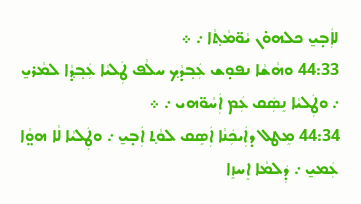ܠܐܲܒ̣ܝ̱ ܟܠܗܘ̇ܢ ܝܵܘ̈ܡܵܬ݂ܵܐ ܇ ܀
44:33 ܘܗܵܫܵܐ ܢܦܘ̣ܫ ܥܲܒ݂ܕܵܟ݂ ܚܠܵܦ ܛܲܠܝܵܐ ܥܲܒ݂ܕ݂ܵܐ ܠܡܵܪܝ̱ ܇ ܘܛܲܠܝܵܐ ܢܸܣܲܩ ܥܲܡ ܐܲܚܵܘ̈ܗܝ ܇ ܀
44:34 ܡܸܛܠ ܕܐܲܝܟܲܢܵܐ ܐܲܣܸܩ ܠܘܵܬ݂ ܐܲܒ̣ܝ̱ ܇ ܘܛܲܠܝܵܐ ܠܵܐ ܗܘ̤ܵܐ ܥܲܡܝ̱ ܇ ܕܲܠܡܵܐ ܐܸܚܙܸܐ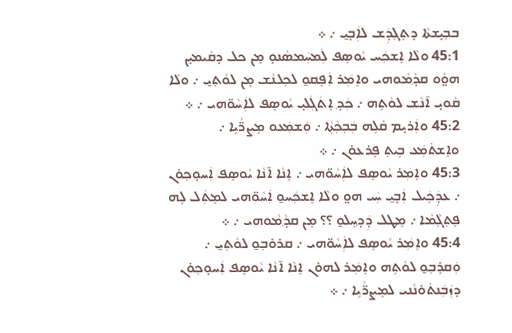ܒܒ݂ܝ̣ܫܬܵܐ ܕܬܸܓ݂ܕܲܫ ܠܐܲܒ̣ܝ̱ ܇ ܀
45:1 ܘܠܵܐ ܐܸܫܟܲܚ ܝܵܘܣܸܦ ܠܲܡܚܲܡܣܵܢܘ̣ ܡܸܢ ܟܠ ܕܩܵܝܡܝ̣ܢ ܗܘ̤ܵܘ ܩܕ݂ܵܡܵܘܗܝ ܘܐܸܡܲܪ ܐܲܦܸܩܘ̱ ܠܟ݂ܠܢܵܫ ܡܸܢ ܠܘܵܬ݂ܝ̱ ܇ ܘܠܵܐ ܩܵܘܝ̣ ܐ̄ܢܵܫ ܠܘܵܬܹܗ ܇ ܟܲܕ݂ ܐܸܬܿܓܲܠܝ̣ ܝܵܘܣܸܦ ܠܐܲܚܵܘ̈ܗܝ ܇ ܀
45:2 ܘܐܲܪܝ̣ܡ ܩܵܠܹܗ ܒܲܒ݂ܟ݂ܵܬ݂ܵܐ ܇ ܘܲܫܡܲܥܘ ܡܸܨܪ̈ܵܝܹܐ ܇ ܘܐܸܫܬ݁ܡܲܥ ܒܹܝܬ݂ ܦܸܪܥܘ̇ܢ ܇ ܀
45:3 ܘܐܸܡܲܪ ܝܵܘܣܸܦ ܠܐܲܚܵܘ̈ܗܝ ܇ ܐܸܢܵܐ ܐ̄ܢܵܐ ܝܵܘܣܸܦ ܐܲܚܘ̣ܟ݂ܘ̇ܢ ܇ ܥܕܲܟܹܿܝܠ ܐܲܒ̣ܝ̱ ܚܲܝ ܗܘ̤ ܘܠܵܐ ܐܸܫܟܲܚܘ̱ ܐܲܚܵܘ̈ܗܝ ܠܡܸܬܲܠ ܠܹܗ ܦܸܬ݂ܓ݂ܵܡܵܐ ܇ ܡܸܛܠ ܕܲܕ݂ܚܸܠܘ̱ ؟؟ ܡܸܢ ܩܕ݂ܵܡܵܘܗܝ ܇ ܀
45:4 ܘܐܸܡܲܪ ܝܵܘܣܸܦ ܠܐܲܚܵܘ̈ܗܝ ܇ ܩܪܘ̇ܒ݂ܘ̱ ܠܘܵܬ݂ܝ̱ ܇ ܘܲܩܪܸܒ݂ܘ̱ ܠܘܵܬܹܗ ܘܐܸܡܲܪ ܠܗܘ̇ܢ ܐܸܢܵܐ ܐ̄ܢܵܐ ܝܵܘܣܸܦ ܐܲܚܘ̣ܟ݂ܘ̇ܢ ܕܙܲܒܲܢܬ݁ܘ̇ܢܵܢܝ ܠܡܸܨܪ̈ܵܝܹܐ ܇ ܀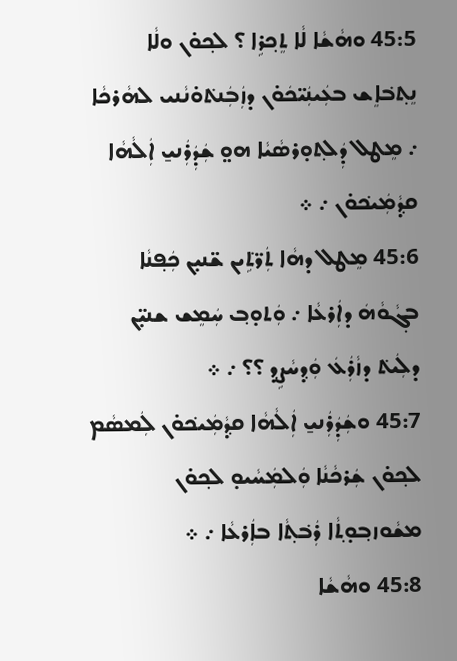45:5 ܘܗܵܫܵܐ ܠܵܐ ܬܸܟ݂ܪܹܐ ؟ ܠܟ݂ܘ̇ܢ ܘܠܵܐ ܢܸܬ݂ܒ݁ܐܸܫ ܒܥܲܝܢܲܝ̈ܟܿܘ̇ܢ ܕܙܲܒܲܢܬ݁ܘ̇ܢܵܢܝ ܠܗܵܪܟܵܐ ܇ ܡܸܛܠ ܕܲܠܬ݂ܘ̣ܪܣܵܝܵܐ ܗܘ̤ ܫܲܕܲܪܲܢܝ̱ ܐܲܠܵܗܵܐ ܩܕ݂ܵܡܲܝܟ݁ܘ̇ܢ ܇ ܀
45:6 ܡܸܛܠ ܕܗܵܐ ܬܲܪ̈ܬܹ݁ܝܢ ܫ̈ܢܝ̣ܢ ܟܲܦ݂ܢܵܐ ܒܓ݂ܵܘܵܗܿ ܕܐܲܪܥܵܐ ܇ ܘܲܬܘ̣ܒ݂ ܚܲܡܸܫ ܫܢܝ̣̈ܢ ܕܠܲܝܬ݁ ܕܙܵܪܲܥܿ ܘܲܕ݂ܚܵܨܹܕ݂ ؟؟ ܇ ܀
45:7 ܘܫܲܕܲܪܲܢܝ̱ ܐܲܠܵܗܵܐ ܩܕ݂ܵܡܲܝܟ݁ܘ̇ܢ ܠܲܡܣܵܡ ܠܟ݂ܘ̇ܢ ܫܲܪܟܵܢܵܐ ܘܲܠܡܲܚܵܝܘ̣ ܠܟ݂ܘ̇ܢ ܡܫܵܘܙܒ݂ܘ̣ܬ݂ܵܐ ܪܲܒ݁ܬ݂ܵܐ ܒܐܲܪܥܵܐ ܇ ܀
45:8 ܘܗܵܫܵܐ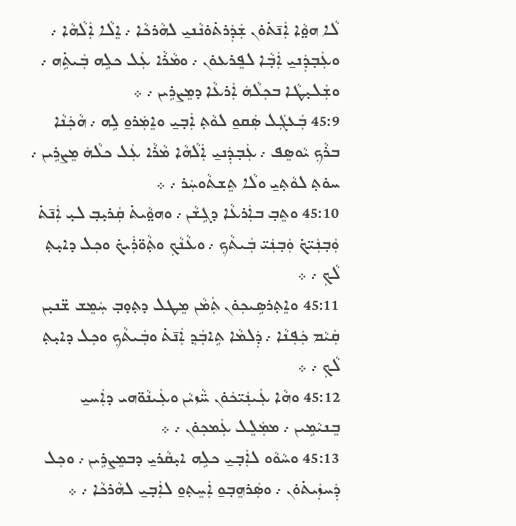ܠܵܐ ܗܘ̤ܵܐ ܐܲܢ̄ܬ݁ܘ̇ܢ ܫܲܕܲܪܬ݁ܘ̇ܢܵܢܝ̱ ܠܗܵܪܟܵܐ ܇ ܐܸܠܵܐ ܐܲܠܵܗܵܐ ܇ ܘܥܲܒ݂ܕܲܢܝ̱ ܐܲܒ݂ܵܐ ܠܦܸܪܥܘ̇ܢ ܇ ܘܡܵܪܵܐ ܥܲܠ ܟܠܹܗ ܒܲܝܬܹ݁ܗ ܇ ܘܫܲܠܝ̣ܛܵܐ ܒܟ݂ܠܵܗܿ ܐܲܪܥܵܐ ܕܡܸܨܪܹܝܢ ܇ ܀
45:9 ܒܲܥܓܲܠ ܣܲܩܘ̱ ܠܘܵܬ݂ ܐܲܒ̣ܝ̱ ܘܐܸܡܲܪܘ̱ ܠܹܗ ܇ ܗܵܟܲܢܵܐ ܒܪܵܟ݂ ܝܵܘܣܸܦ ܇ ܥܲܒ݂ܕܲܢܝ̱ ܐܲܠܵܗܵܐ ܡܵܪܵܐ ܥܲܠ ܟܠܵܗܿ ܡܸܨܪܹܝܢ ܇ ܚܘ̇ܬ݂ ܠܘܵܬ݂ܝ̱ ܘܠܵܐ ܬܸܫܬܵܘܚܲܪ ܇ ܀
45:10 ܘܬܸܒ݂ ܒܐܲܪܥܵܐ ܕܓܹܫܵܢ ܇ ܘܗܘ̤ܵܝܬ݁ ܩܲܪܝ̣ܒ݂ ܠܝ̣ ܐܲܢ̄ܬ݁ ܘܲܒ݂ܢܲܝ̈ܟ݁ ܘܲܒ݂ܢܲܝ̈ ܒܲܝܬܵܟ݂ ܇ ܘܥܵܢܵܟ݂ ܘܬ݂ܵܘ̈ܪܲܝܟ݁ ܘܟ݂ܠ ܕܐܝ̣ܬ݂ ܠܵܟ݂ ܇ ܀
45:11 ܘܐܸܬ݂ܪܣܹܝܟ݂ܘ̇ܢ ܬܲܡܵܢ ܡܸܛܠ ܕܬ݂ܘ̣ܒ݂ ܚܲܡܸܫ ܫ̈ܢܝ̣ܢ ܩܲܝܵܡ ܟܲܦ݂ܢܵܐ ܇ ܕܲܠܡܵܐ ܬܹܐܒܲܕ݂ ܐܲܢ̄ܬ݁ ܘܒܲܝܬܵܟ݂ ܘܟ݂ܠ ܕܐܝ̣ܬ݂ ܠܵܟ݂ ܇ ܀
45:12 ܘܗܵܐ ܥܲܝܢܲܝ̈ܟܿܘ̇ܢ ܚ̈ܵܙܝܵܢ ܘܥܲܝܢܵܘ̈ܗܝ ܕܐܲܚܝ̱ ܒܸܢܝܵܡܹܝܢ ܇ ܡܡܲܠܸܠ ܥܲܡܟ݂ܘ̇ܢ ܇ ܀
45:13 ܘܚܵܘܵܘ ܠܐܲܒ̣ܝ̱ ܟܠܹܗ ܐܝ̣ܩܵܪܝ̱ ܕܒܡܸܨܪܹܝܢ ܇ ܘܟ݂ܠ ܕܲܚܙܲܝܬ݁ܘ̇ܢ ܇ ܘܣܲܪܗܸܒ݂ܘ̱ ܐܲܚܸܬ݂ܘ̱ ܠܐܲܒ̣ܝ̱ ܠܗܵܪܟܵܐ ܇ ܀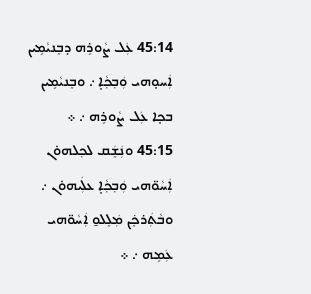45:14 ܥܲܠ ܨܵܘܪܹܗ ܕܒܸܢܝܵܡܹܝܢ ܐܲܚܘ̣ܗܝ ܘܲܒ݂ܟ݂ܵܐ̣ ܇ ܘܒܸܢܝܵܡܹܝܢ ܒܟ̣ܐ ܥܲܠ ܨܵܘܪܹܗ ܇ ܀
45:15 ܘܢܲܫܸܿܩ ܠܟ݂ܠܗܘ̇ܢ ܐܲܚܵܘ̈ܗܝ ܘܲܒ݂ܟ݂ܵܐ̣ ܥܠܲܝܗܘ̇ܢ ܇ ܘܒܵܬܲܪܟܸ݁ܢ ܡܲܠܸܠܘ̱ ܐܲܚܵܘ̈ܗܝ ܥܲܡܹܗ ܇ ܀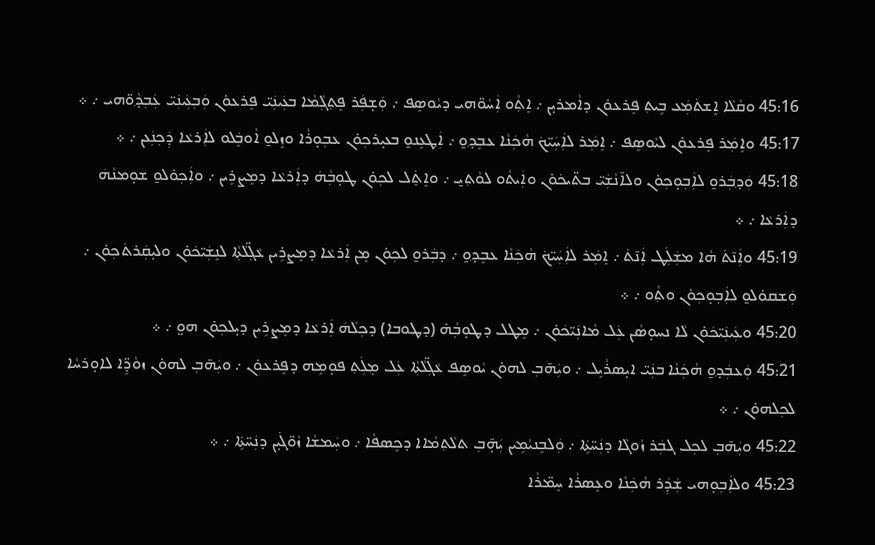45:16 ܘܩܵܠܵܐ ܐܸܫܬ݁ܡܲܥ ܒܹܝܬ݂ ܦܸܪܥܘ̇ܢ ܕܐܵܡܪܝ̣ܢ ܇ ܐܸܬ݂ܵܘ ܐܲܚܵܘ̈ܗܝ ܕܝܵܘܣܸܦ ܇ ܘܲܫ̣ܦܲܪ ܦܸܬ݂ܓ݂ܵܡܵܐ ܒܥܲܝܢܲܝ̈ ܦܸܪܥܘ̇ܢ ܘܲܒ݂ܥܲܝܢܲܝ̈ ܥܲܒ݂ܕ݂ܵܘ̈ܗܝ ܇ ܀
45:17 ܘܐܸܡܲܪ ܦܸܪܥܘ̇ܢ ܠܝܵܘܣܸܦ ܇ ܐܸܡܲܪ ܠܐܲܚܲܝ̈ܟ݁ ܗܵܟܲܢܵܐ ܥܒܸܕ݂ܘ̱ ܇ ܐܲܛܥܸܢܘ̱ ܒܥܝ̣ܪܟ݂ܘ̇ܢ ܥܒ݂ܘ̣ܪܵܐ ܘܙܸܠܘ̱ ܐܵܘܒܸ݁ܠܘ ܠܐܲܪܥܵܐ ܕܲܟ݂ܢܲܥܢ ܇ ܀
45:18 ܘܲܕ݂ܒܲܪܘ̱ ܠܐܲܒ݂ܘ̣ܟ݂ܘ̇ܢ ܘܠܐ̄ܢܵܫܲܝ̈ ܒܬ̈ܝܟ݁ܘ̇ܢ ܘܐܲܝܬܵܘ ܠܘܵܬ݂ܝ̱ ܇ ܘܐܸܬܸ݁ܠ ܠܟ݂ܘ̇ܢ ܛܘ̣ܒ݂ܵܗܿ ܕܐܲܪܥܵܐ ܕܡܸܨܪܹܝܢ ܇ ܘܐܲܟ݂ܘ̇ܠܘ̱ ܫܘ̣ܡܢܵܗܿ ܕܐܲܪܥܵܐ ܇ ܀
45:19 ܘܐܲܢ̄ܬ݁ ܗܵܐ ܡܫܲܠܲܛ ܐܲܢ̄ܬ݁ ܇ ܐܸܡܲܪ ܠܐܲܚܲܝ̈ܟ݁ ܗܵܟܲܢܵܐ ܥܒܸܕ݂ܘ̱ ܇ ܕܒܲܪܘ̱ ܠܟ݂ܘ̇ܢ ܡܸܢ ܐܲܪܥܵܐ ܕܡܸܨܪܹܝܢ ܥܵܓ݂̈ܠܵܬ݂ܵܐ ܠܢܸܫܲܝ̈ܟ݁ܘ̇ܢ ܘܠܝ̣ܩܲܪܬ݁ܟ݂ܘ̇ܢ ܇ ܘܲܫܩܘ̇ܠܘ̱ ܠܐܲܒ݂ܘ̣ܟ݂ܘ̇ܢ ܘܬ݂ܵܘ ܇ ܀
45:20 ܘܥܲܝܢܲܝ̈ܟܿܘ̇ܢ ܠܵܐ ܢܚܘ̣ܣܵܢ ܥܲܠ ܡܵܐܢܲܝ̈ܟܿܘ̇ܢ ܇ ܡܸܛܠ ܕܛܘ̣ܒ݂ܵܗ̇ (ܕܛܘܒܐ) ܕܟ݂ܠܵܗܿ ܐܲܪܥܵܐ ܕܡܸܨܪܹܝܢ ܕܝ̣ܠܟ݂ܘ̇ܢ ܗܘ̤ ܇ ܀
45:21 ܘܲܥܒܲܕ݂ܘ̱ ܗܵܟܲܢܵܐ ܒܢܲܝ̈ ܐܝ̣ܣܪܵܝܹܠ ܇ ܘܝܲܗ̄ܒ݂ ܠܗܘ̇ܢ ܝܵܘܣܸܦ ܥܵܓ݂̈ܠܵܬ݂ܵܐ ܥܲܠ ܡܸܠܲܬ݂ ܦܘ̣ܡܹܗ ܕܦܸܪܥܘ̇ܢ ܇ ܘܝܲܗ̄ܒ݂ ܠܗܘ̇ܢ ܙܘܵܕܹ̈ܐ ܠܐܘ̣ܪܚܵܐ ܠܟ݂ܠܗܘ̇ܢ ܇ ܀
45:22 ܘܝܲܗ̄ܒ݂ ܠܟ݂ܠ ܓܒܲܪ ܙܵܘܓܵܐ ܕܢܲܚ̈ܬܹ݁ܐ ܇ ܘܲܠܒܸܢܝܵܡܹܝܢ ܝܲܗ̣̄ܒ݂ ܬܠܵܬ݂ܡܵܐܐ ܕܟܸܣܦܵܐ ܇ ܘܚܲܡܫܵܐ ܙܵܘ̈ܓ݁ܝ̣ܢ ܕܢܲܚ̈ܬܹ݁ܐ ܇ ܀
45:23 ܘܠܐܲܒ݂ܘ̣ܗܝ ܫܲܕܲܪ ܗܵܟܲܢܵܐ ܘܥܸܣܪܵܐ ܚܸܡ̈ܪܵܐ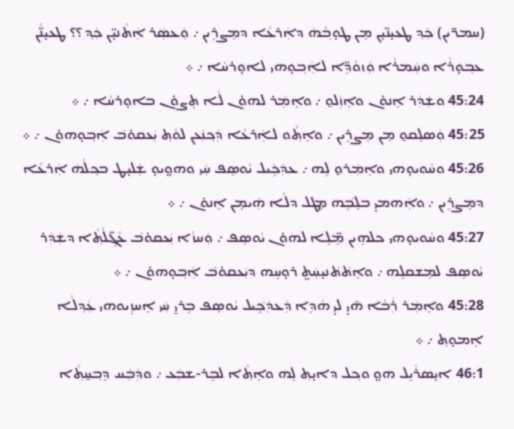(ܚܡܪ̈ܝܢ) ܟܲܕ݂ ܛܥܝ̣ܢ̈ܝ̣ܢ ܡܸܢ ܛܘ̣ܒ݂ܵܗܿ ܕܐܲܪܥܵܐ ܕܡܸܨܪܹܝܢ ܇ ܘܲܥܣܲܪ ܐܲܬܵܢܝ̣̈ܢ ܟܲܕ݂ ؟؟ ܛܥܝ̣ܢ̈ܵܢ ܥܒ݂ܘ̣ܪܵܐ ܘܚܲܡܪܵܐ ܘܲܙܘܵܕܹ̈ܐ ܠܐܲܒ݂ܘ̣ܗܝ ܠܐܘ̣ܪܚܵܐ ܇ ܀
45:24 ܘܫܲܕܲܪ ܐܸܢܘ̇ܢ ܘܐܸܙܲܠܘ̱ ܇ ܘܐܸܡܲܪ ܠܗܘ̇ܢ ܠܵܐ ܬܸܨܘ̇ܢ ܒܐܘ̣ܪܚܵܐ ܇ ܀
45:25 ܘܲܣܠܸܩܘ̱ ܡܸܢ ܡܸܨܪܹܝܢ ܇ ܘܐܸܬ݂ܵܘ ܠܐܲܪܥܵܐ ܕܲܟ݂ܢܲܥܢ ܠܘܵܬ݂ ܝܲܥܩܘ̇ܒ݁ ܐܲܒ݂ܘ̣ܗܘ̇ܢ ܇ ܀
45:26 ܘܚܵܘܝܘ̣ܗܝ ܘܐܸܡܲܪܘ̱ ܠܹܗ ܇ ܥܕܲܟܹܿܝܠ ܝܵܘܣܸܦ ܚܲܝ ܘܗܘ̤ܝܘ̣ ܫܲܠܝ̣ܛ ܒܟ݂ܠܵܗܿ ܐܲܪܥܵܐ ܕܡܸܨܪܹܝܢ ܇ ܘܐܲܗܡܝ̣ ܒܠܸܒܹ݁ܗ ܡܸܛܠ ܕܠܵܐ ܗܲܝܡܸܢ ܐܸܢܘ̇ܢ ܇ ܀
45:27 ܘܚܵܘܝܘ̣ܗܝ ܟܠܗܹܝܢ ܡܸ̈ܠܹܐ ܠܗܘ̇ܢ ܝܵܘܣܸܦ ܇ ܘܲܚܙܵܐ ܝܲܥܩܘ̇ܒ݁ ܥܵܓ݂̈ܠܵܬ݂ܵܐ ܕܫܲܕܲܪ ܝܵܘܣܸܦ ܠܡܸܫܩܠܹܗ ܇ ܘܐܸܬ݁ܬ݁ܢܝ̣ܚܲܬ̤ ܪܘ̣ܚܹܗ ܕܝܲܥܩܘ̇ܒ݁ ܐܲܒ݂ܘ̣ܗܘ̇ܢ ܇ ܀
45:28 ܘܐܸܡܲܪ ܪܲܒܵܐ ܗ̄ܝ̣ ܠܝ̣ ܗܵܕܹܐ ܕܲܥܕܲܟܹ݁ܝܠ ܝܵܘܣܸܦ ܒܹܪܝ̱ ܚܲܝ ܐܸܚܙܹܝܘܗܝ ܥܲܕ݂ܠܵܐ ܐܹܡܘ̣ܬ݂ ܇ ܀
46:1 ܐܝ̣ܣܪܵܝܹܠ ܗܘ̤ ܘܟ݂ܠ ܕܐܝ̣ܬ݂ ܠܹܗ ܘܐܸܬ݂ܵܐ ܠܒܹܪ-ܫܒܲܥ ܇ ܘܕܲܒܲܚ ܕܸܒ݂ܚ̱ܬ݂ܵܐ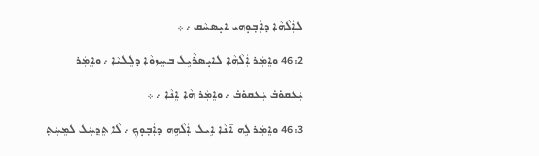ܠܐܲܠܵܗܵܐ ܕܐܲܒ݂ܘ̣ܗܝ ܐܝ̣ܣܚܵܩ ܇ ܀
46:2 ܘܐܸܡܲܪ ܐܲܠܵܗܵܐ ܠܐܝ̣ܣܪܵܝܹܠ ܒܚܸܙܘܵܐ ܕܠܸܠܝܵܐ ܇ ܘܐܸܡܲܪ ܝܲܥܩܘ̇ܒ݁ ܝܲܥܩܘ̇ܒ݁ ܇ ܘܐܸܡܲܪ ܗܵܐ ܐܸܢܵܐ ܇ ܀
46:3 ܘܐܸܡܲܪ ܠܹܗ ܐ̄ܢܵܐ ܐܹܝܠ ܐܲܠܵܗܹܗ ܕܐܲܒ݂ܘ̣ܟ݂ ܇ ܠܵܐ ܬܸܕ݂ܚܲܠ ܠܡܸܚܲܬ݂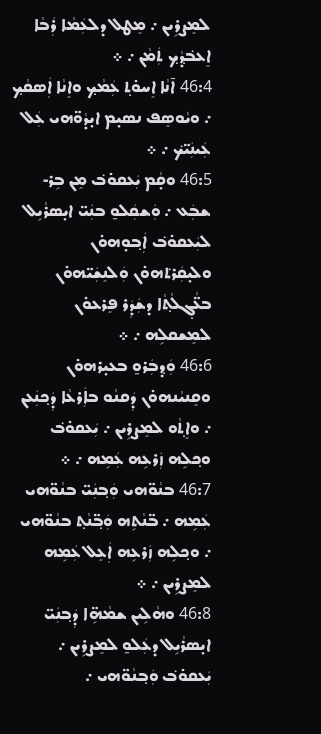ܠܡܸܨܪܹܝܢ ܇ ܡܸܛܠ ܕܠܥܲܡܵܐ ܪܲܒܵܐ ܐܸܥܒ݁ܕ݂ܵܟ݂ ܬܲܡܵܢ ܇ ܀
46:4 ܐ̄ܢܵܐ ܐܸܚܘ̇ܬ݂ ܥܲܡܵܟ݂ ܘܐܸܢܵܐ ܐܲܣܩܵܟ݂ ܇ ܘܝܵܘܣܸܦ ܢܣܝ̣ܡ ܐܝ̣ܕܵܘ̈ܗܝ ܥܲܠ ܥܲܝܢܲܝ̈ܟ݁ ܇ ܀
46:5 ܘܩ̣ܵܡ ܝܲܥܩܘ̇ܒ݁ ܡܸܢ ܒܹܪ-ܫܒܲܥ ܇ ܘܲܫܩܲܠܘ̱ ܒܢܲܝ̈ ܐܝ̣ܣܪܵܝܹܠ ܠܝܲܥܩܘ̇ܒ݁ ܐܲܒ݂ܘ̣ܗܘ̇ܢ ܘܠܝ̣ܩܲܪܬ݁ܗܘ̇ܢ ܘܲܠܢܸܫܲܝ̈ܗܘ̇ܢ ܒܥ̈ܵܓ݂ܠܵܬ݂ܵܐ ܕܫܲܕܲܪ ܦܸܪܥܘ̇ܢ ܠܡܸܫܩܠܹܗ ܇ ܀
46:6 ܘܲܕ݂ܒܲܪܘ̱ ܒܥܝ̣ܪܗܘ̇ܢ ܘܩܸܢܝܵܢܗܘ̇ܢ ܕܲܩܢܵܘ ܒܐܲܪܥܵܐ ܕܲܟ݂ܢܲܥܢ ܇ ܘܐܸܬ݂ܵܘ ܠܡܸܨܪܹܝܢ ܇ ܝܲܥܩܘ̇ܒ݁ ܘܟ݂ܠܹܗ ܙܲܪܥܹܗ ܥܲܡܹܗ ܇ ܀
46:7 ܒܢܵܘ̈ܗܝ ܘܲܒ݂ܢܲܝ̈ ܒܢܵܘ̈ܗܝ ܥܲܡܹܗ ܇ ܒ̈ܢܵܬܹܗ ܘܲܒ݂̈ܢܵܬ݂ ܒܢܵܘ̈ܗܝ ܇ ܘܟ݂ܠܹܗ ܙܲܪܥܹܗ ܐܲܥܸܠ ܥܲܡܹܗ ܠܡܸܨܪܹܝܢ ܇ ܀
46:8 ܘܗܵܠܹܝܢ ܫܡܵܗܹ̈ܐ ܕܲܒ݂ܢܲܝ̈ ܐܝ̣ܣܪܵܝܹܠ ܕܥܲܠܘ̱ ܠܡܸܨܪܹܝܢ ܇ ܝܲܥܩܘ̇ܒ݁ ܘܲܒ݂ܢܵܘ̈ܗܝ ܇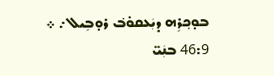ܒܘ̣ܟ݂ܪܹܗ ܕܝܲܥܩܘ̇ܒ݁ ܪܘ̣ܒܹܝܠ ܇ ܀
46:9 ܒܢܲܝ̈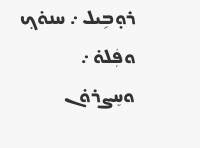ܪܘ̣ܒܹܝܠ ܇ ܚܢܘ̇ܟ݂ ܘܦܲܠܘ̇ ܇ ܘܚܸܨܪܘ̇ܢ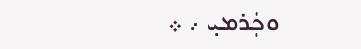ܘܟܲܪܡܝ̣ ܇ ܀